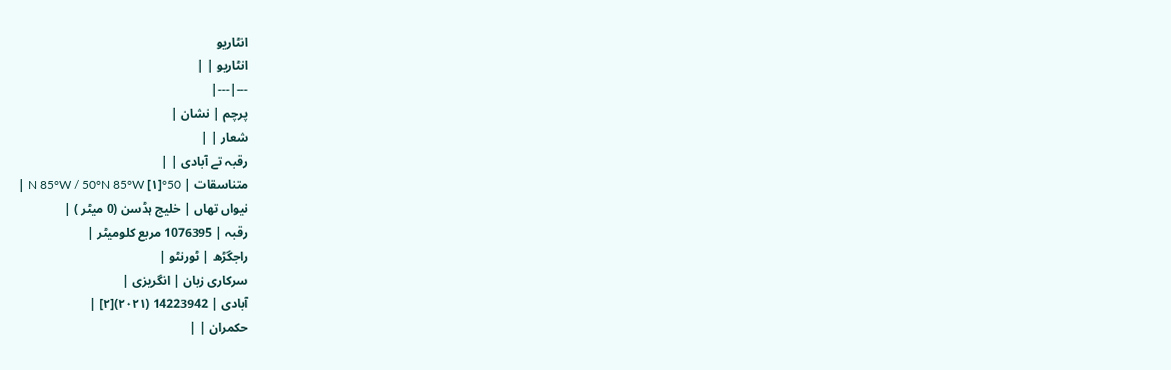انٹاریو
انٹاریو | |
---|---|
پرچم | نشان |
شعار | |
رقبہ تے آبادی | |
متناسقات | 50°N 85°W / 50°N 85°W [۱] |
نیواں تھاں | خلیج ہڈسن (0 میٹر ) |
رقبہ | 1076395 مربع کلومیٹر |
راجگڑھ | ٹورنٹو |
سرکاری زبان | انگریزی |
آبادی | 14223942 (۲۰۲۱)[۲] |
حکمران | |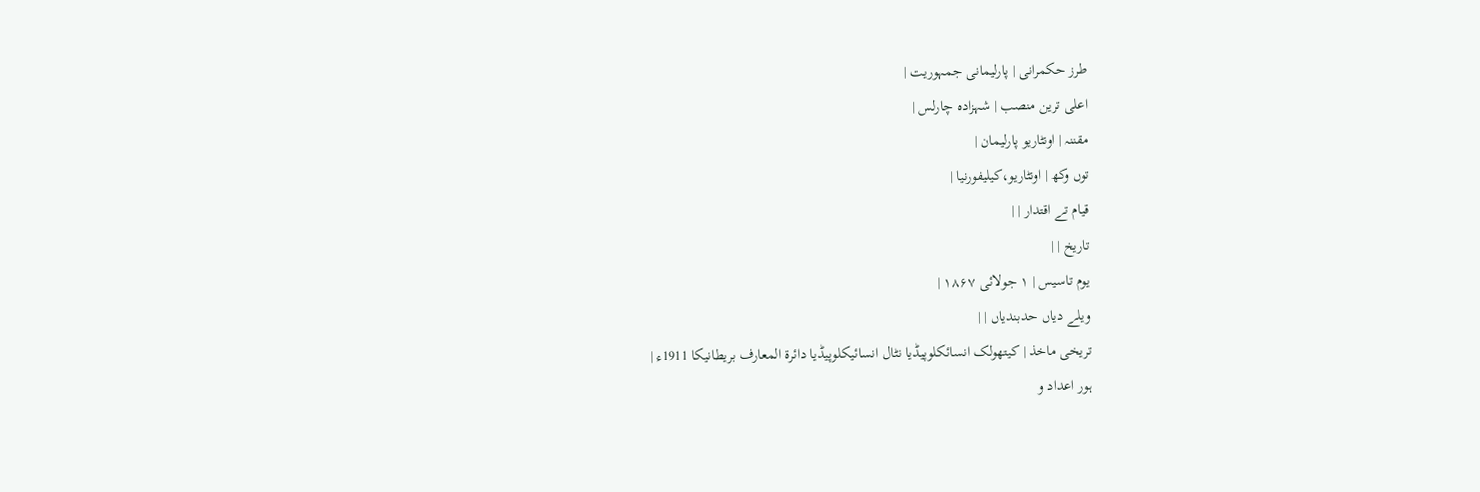طرز حکمرانی | پارلیمانی جمہوریت |
اعلی ترین منصب | شہزادہ چارلس |
مقننہ | اونٹاریو پارلیمان |
توں وکھ | اونٹاریو،کیلیفورنیا |
قیام تے اقتدار | |
تاریخ | |
یوم تاسیس | ۱ جولائی ۱۸۶۷ |
ویلے دیاں حدبندیاں | |
تریخی ماخذ | کیتھولک انسائکلوپیڈیا نٹال انسائیکلوپیڈیا دائرۃ المعارف بریطانیکا 1911ء |
ہور اعداد و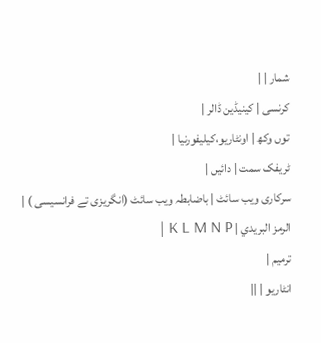شمار | |
کرنسی | کینیڈین ڈالر |
توں وکھ | اونٹاریو،کیلیفورنیا |
ٹریفک سمت | دائیں |
سرکاری ویب سائٹ | باضابطہ ویب سائٹ (انگریزی تے فرانسیسی ) |
الرمز البريدي | K L M N P |
ترمیم |
انٹاریو | ||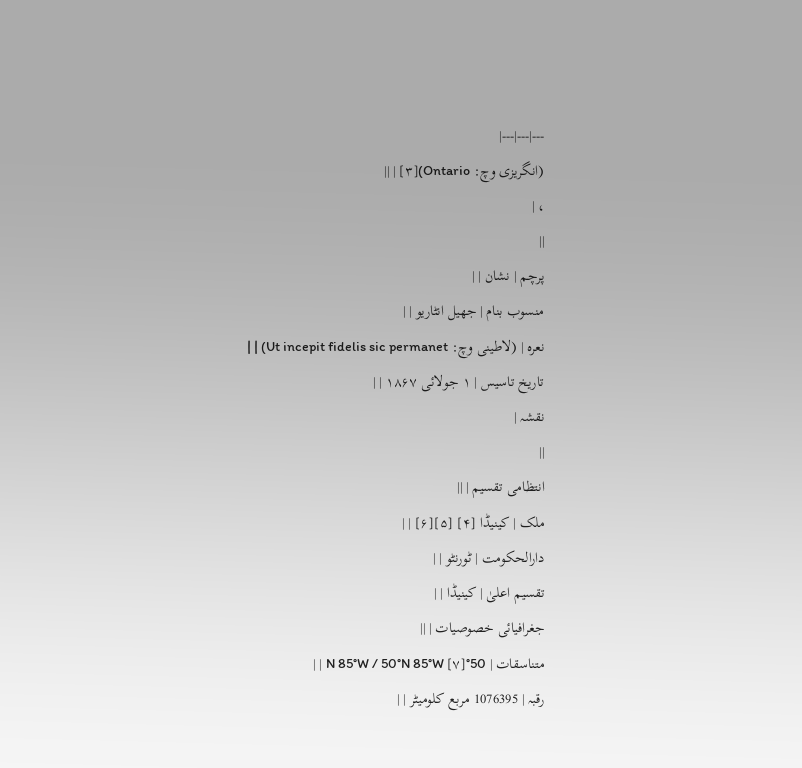---|---|---|
(انگریزی وچ: Ontario)[۳] | ||
، |
||
پرچم | نشان | |
منسوب بنام | جھیل انٹاریو | |
نعرہ | (لاطینی وچ: Ut incepit fidelis sic permanet) | |
تاریخ تاسیس | ۱ جولائی ۱۸۶۷ | |
نقشہ |
||
انتظامی تقسیم | ||
ملک | کینیڈا [۴] [۵][۶] | |
دارالحکومت | ٹورنٹو | |
تقسیم اعلیٰ | کینیڈا | |
جغرافیائی خصوصیات | ||
متناسقات | 50°N 85°W / 50°N 85°W [۷] | |
رقبہ | 1076395 مربع کلومیٹر | |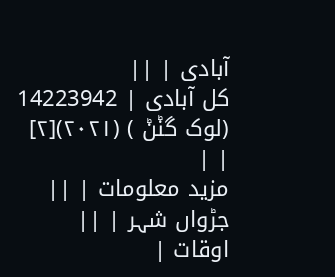آبادی | ||
کل آبادی | 14223942 (لوک گݨݨ ) (۲۰۲۱)[۲] | |
مزید معلومات | ||
جڑواں شہر | ||
اوقات |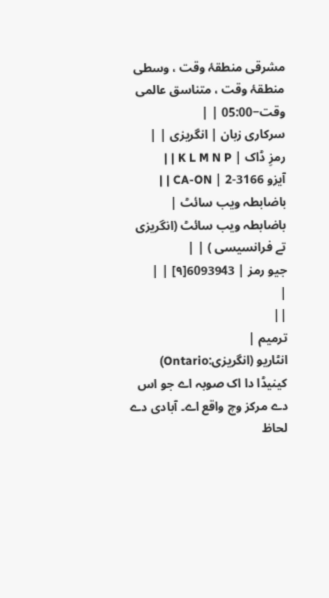مشرقی منطقۂ وقت ، وسطی منطقۂ وقت ، متناسق عالمی وقت−05:00 | |
سرکاری زبان | انگریزی | |
رمزِ ڈاک | K L M N P | |
آیزو 3166-2 | CA-ON | |
باضابطہ ویب سائٹ | باضابطہ ویب سائٹ (انگریزی تے فرانسیسی ) | |
جیو رمز | 6093943[۹] | |
|
||
ترمیم |
انٹاریو (انگریزی:Ontario) کینیڈا دا اک صوبہ اے جو اس دے مرکز وچ واقع اے۔ آبادی دے لحاظ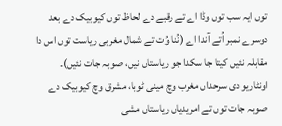توں ایہ سب توں وڈا اے تے رقبے دے لحاظ توں کیوبیک دے بعد دوسرے نمبر اُتے آندا اے (نُنا وُت تے شمال مغربی ریاست توں اس دا مقابلہ نئيں کيتا جا سکدا جو ریاستاں نيں، صوبہ جات نئيں)۔ اونٹاریو دی سرحداں مغرب وچ مینی ٹوبا، مشرق وچ کیوبیک دے صوبہ جات توں تے امریدیاں ریاستاں مشی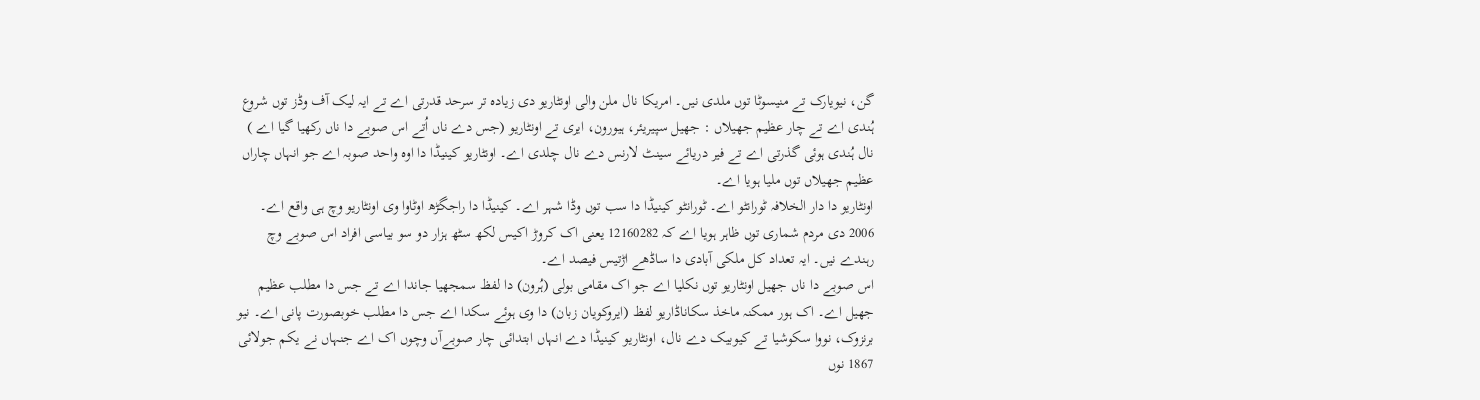گن، نیویارک تے منیسوٹا توں ملدی نيں۔ امریکا نال ملن والی اونٹاریو دی زیادہ تر سرحد قدرتی اے تے ایہ لیک آف وڈز توں شروع ہُندی اے تے چار عظیم جھیلاں : جھیل سپیریئر، ہیورون، ایری تے اونٹاریو (جس دے ناں اُتے اس صوبے دا ناں رکھیا گیا اے ) نال ہُندی ہوئی گذرتی اے تے فیر دریائے سینٹ لارنس دے نال چلدی اے۔ اونٹاریو کینیڈا دا اوہ واحد صوبہ اے جو انہاں چاراں عظیم جھیلاں توں ملیا ہويا اے۔
اونٹاریو دا دار الخلافہ ٹورانٹو اے۔ ٹورانٹو کینیڈا دا سب توں وڈا شہر اے۔ کینیڈا دا راجگڑھ اوٹاوا وی اونٹاریو وچ ہی واقع اے۔ 2006 دی مردم شماری توں ظاہر ہويا اے کہ 12160282 یعنی اک کروڑ اکیس لکھ سٹھ ہزار دو سو بیاسی افراد اس صوبے وچ رہندے نيں۔ ایہ تعداد کل ملکی آبادی دا ساڈھے اڑتیس فیصد اے۔
اس صوبے دا ناں جھیل اونٹاریو توں نکلیا اے جو اک مقامی بولی (ہُرون) دا لفظ سمجھیا جاندا اے تے جس دا مطلب عظیم جھیل اے۔ اک ہور ممکنہ ماخذ سکاناڈاریو لفظ (ایروکویان زبان) دا وی ہوئے سکدا اے جس دا مطلب خوبصورت پانی اے۔ نیو برنزوک، نووا سکوشیا تے کیوبیک دے نال، اونٹاریو کینیڈا دے انہاں ابتدائی چار صوبےآں وچوں اک اے جنہاں نے یکم جولائی 1867 نوں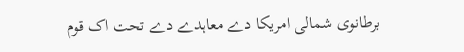برطانوی شمالی امریکا دے معاہدے دے تحت اک قوم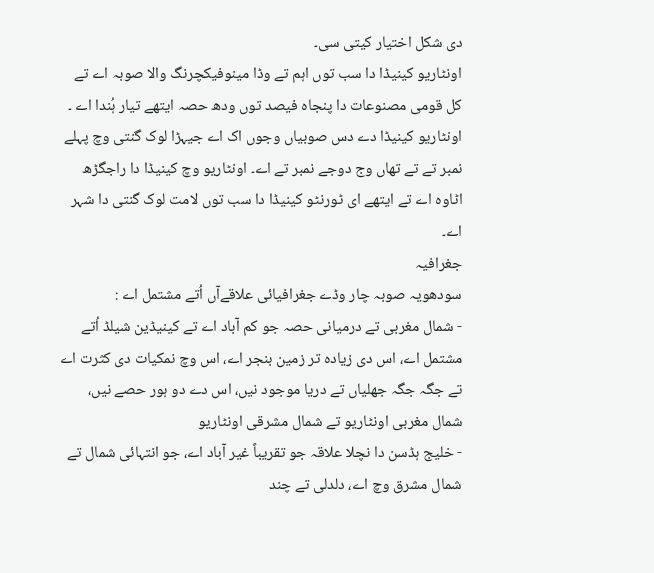دی شکل اختیار کيتی سی۔
اونٹاریو کینیڈا دا سب توں اہم تے وڈا مینوفیکچرنگ والا صوبہ اے تے کل قومی مصنوعات دا پنجاہ فیصد توں ودھ حصہ ایتھے تیار ہُندا اے ۔
اونٹاریو کینیڈا دے دس صوبیاں وجوں اک اے جیہڑا لوک گنتی وچ پہلے نمبر تے تے تھاں وج دوجے نمبر تے اے۔ اونٹاریو وچ کینیڈا دا راجگڑھ اٹاوہ اے تے ایتھے ای ٹورنٹو کینیڈا دا سب توں لامت لوک گنتی دا شہر اے۔
جغرافیہ
سودھویہ صوبہ چار وڈے جغرافیائی علاقےآں اُتے مشتمل اے :
- شمال مغربی تے درمیانی حصہ جو کم آباد اے تے کینیڈین شیلڈ اُتے مشتمل اے، اس دی زیادہ تر زمین بنجر اے، اس وچ نمکیات دی کثرت اے تے جگہ جگہ جھلیاں تے دریا موجود نيں، اس دے دو ہور حصے نيں، شمال مغربی اونٹاریو تے شمال مشرقی اونٹاریو
- خلیج ہڈسن دا نچلا علاقہ جو تقریباً غیر آباد اے، جو انتہائی شمال تے شمال مشرق وچ اے، دلدلی تے چند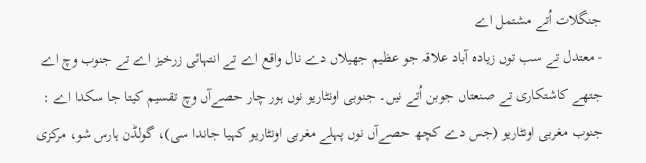جنگلات اُتے مشتمل اے
- معتدل تے سب توں زیادہ آباد علاقہ جو عظیم جھیلاں دے نال واقع اے تے انتہائی زرخیز اے تے جنوب وچ اے جتھے کاشتکاری تے صنعتاں جوبن اُتے نيں۔ جنوبی اونٹاریو نوں ہور چار حصےآں وچ تقسیم کيتا جا سکدا اے : جنوب مغربی اونٹاریو (جس دے کچھ حصےآں نوں پہلے مغربی اونٹاریو کہیا جاندا سی)، گولڈن ہارس شو، مرکزی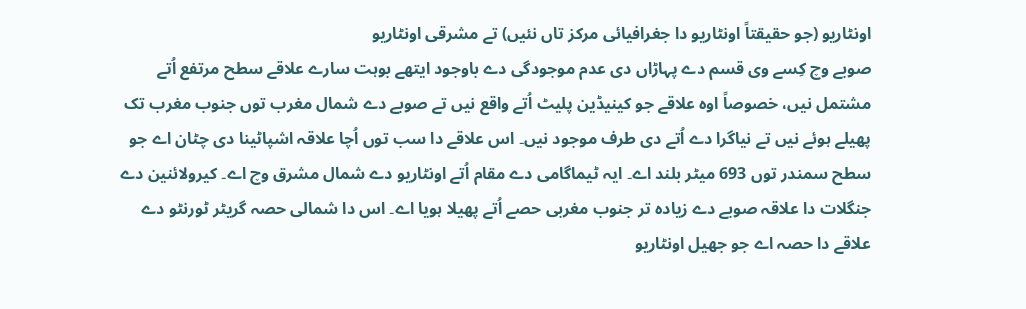اونٹاریو (جو حقیقتاً اونٹاریو دا جغرافیائی مرکز تاں نئيں) تے مشرقی اونٹاریو
صوبے وچ کِسے وی قسم دے پہاڑاں دی عدم موجودگی دے باوجود ایتھے بوہت سارے علاقے سطح مرتفع اُتے مشتمل نيں، خصوصاً اوہ علاقے جو کینیڈین پلیٹ اُتے واقع نيں تے صوبے دے شمال مغرب توں جنوب مغرب تک پھیلے ہوئے نيں تے نیاگرا دے اُتے دی طرف موجود نيں۔ اس علاقے دا سب توں اُچا علاقہ اشپاٹینا دی چٹان اے جو سطح سمندر توں 693 میٹر بلند اے۔ ایہ ٹیماگامی دے مقام اُتے اونٹاریو دے شمال مشرق وچ اے۔ کیرولائنین دے جنگلات دا علاقہ صوبے دے زیادہ تر جنوب مغربی حصے اُتے پھیلا ہويا اے۔ اس دا شمالی حصہ گریٹر ٹورنٹو دے علاقے دا حصہ اے جو جھیل اونٹاریو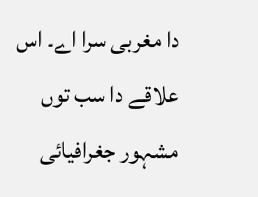دا مغربی سرا اے۔ اس علاقے دا سب توں مشہور جغرافیائی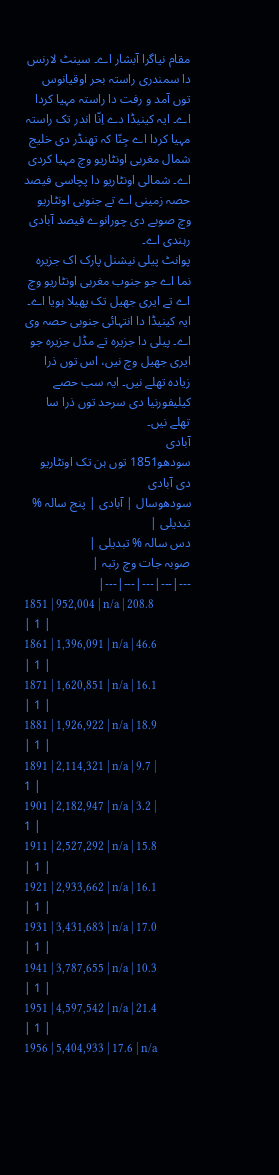مقام نیاگرا آبشار اے۔ سینٹ لارنس دا سمندری راستہ بحر اوقیانوس توں آمد و رفت دا راستہ مہیا کردا اے۔ ایہ کینیڈا دے اِنّا اندر تک راستہ مہیا کردا اے جِنّا کہ تھنڈر دی خلیج شمال مغربی اونٹاریو وچ مہیا کردی اے۔ شمالی اونٹاریو دا پچاسی فیصد حصہ زمینی اے تے جنوبی اونٹاریو وچ صوبے دی چورانوے فیصد آبادی رہندی اے۔
پوانٹ پیلی نیشنل پارک اک جزیرہ نما اے جو جنوب مغربی اونٹاریو وچ اے تے ایری جھیل تک پھیلا ہويا اے۔ ایہ کینیڈا دا انتہائی جنوبی حصہ وی اے۔ پیلی دا جزیرہ تے مڈل جزیرہ جو ایری جھیل وچ نيں، اس توں ذرا زیادہ تھلے نيں۔ ایہ سب حصے کیلیفورنیا دی سرحد توں ذرا سا تھلے نيں۔
آبادی
سودھو1851 توں ہن تک اونٹاریو دی آبادی
سودھوسال | آبادی | پنج سالہ % تبدیلی |
دس سالہ % تبدیلی |
صوبہ جات وچ رتبہ |
---|---|---|---|---|
1851 | 952,004 | n/a | 208.8 | 1 |
1861 | 1,396,091 | n/a | 46.6 | 1 |
1871 | 1,620,851 | n/a | 16.1 | 1 |
1881 | 1,926,922 | n/a | 18.9 | 1 |
1891 | 2,114,321 | n/a | 9.7 | 1 |
1901 | 2,182,947 | n/a | 3.2 | 1 |
1911 | 2,527,292 | n/a | 15.8 | 1 |
1921 | 2,933,662 | n/a | 16.1 | 1 |
1931 | 3,431,683 | n/a | 17.0 | 1 |
1941 | 3,787,655 | n/a | 10.3 | 1 |
1951 | 4,597,542 | n/a | 21.4 | 1 |
1956 | 5,404,933 | 17.6 | n/a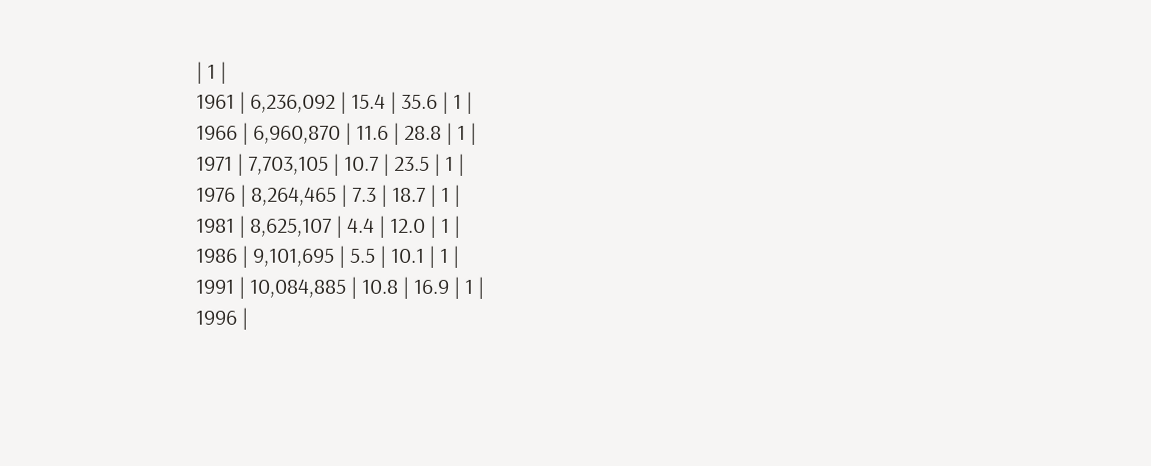| 1 |
1961 | 6,236,092 | 15.4 | 35.6 | 1 |
1966 | 6,960,870 | 11.6 | 28.8 | 1 |
1971 | 7,703,105 | 10.7 | 23.5 | 1 |
1976 | 8,264,465 | 7.3 | 18.7 | 1 |
1981 | 8,625,107 | 4.4 | 12.0 | 1 |
1986 | 9,101,695 | 5.5 | 10.1 | 1 |
1991 | 10,084,885 | 10.8 | 16.9 | 1 |
1996 |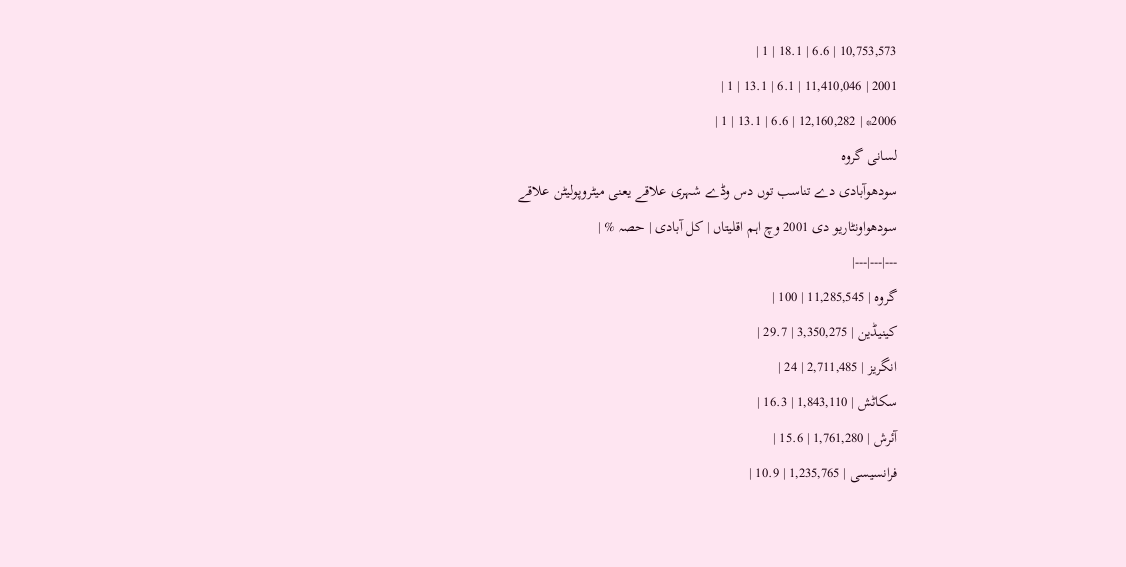10,753,573 | 6.6 | 18.1 | 1 |
2001 | 11,410,046 | 6.1 | 13.1 | 1 |
2006* | 12,160,282 | 6.6 | 13.1 | 1 |
لسانی گروہ
سودھوآبادی دے تناسب توں دس وڈے شہری علاقے یعنی میٹروپولیٹن علاقے
سودھواونٹاریو دی 2001 وچ اہم اقلیتاں | کل آبادی | حصہ % |
---|---|---|
گروہ | 11,285,545 | 100 |
کینیڈین | 3,350,275 | 29.7 |
انگریز | 2,711,485 | 24 |
سکاٹش | 1,843,110 | 16.3 |
آئرش | 1,761,280 | 15.6 |
فرانسیسی | 1,235,765 | 10.9 |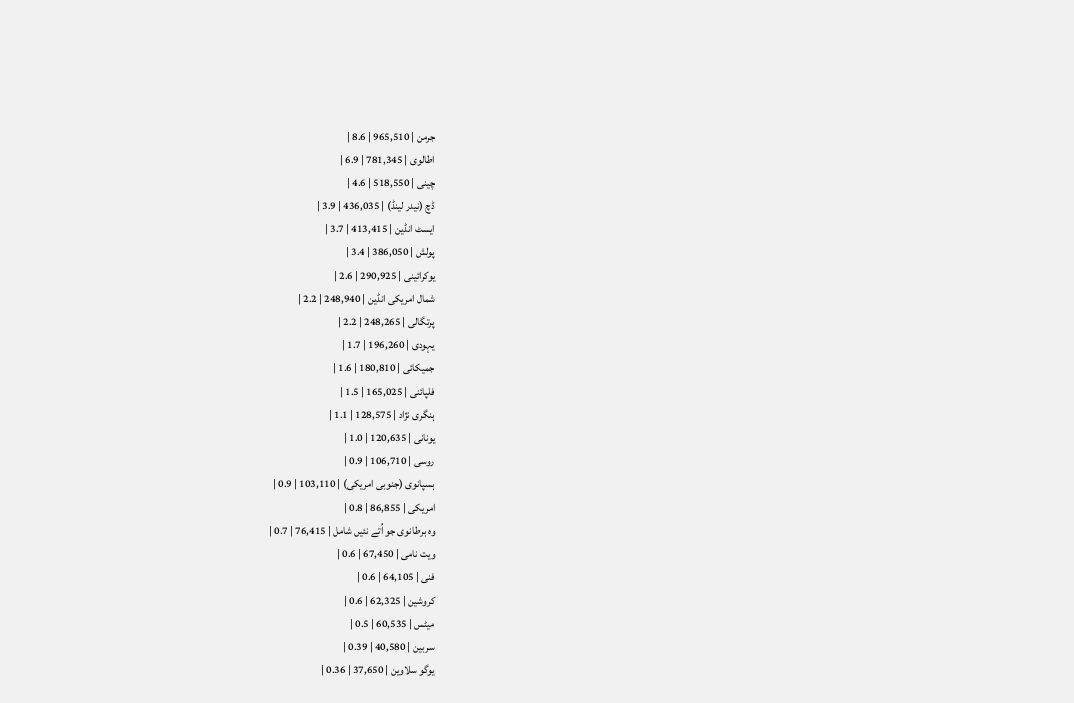جرمن | 965,510 | 8.6 |
اطالوی | 781,345 | 6.9 |
چینی | 518,550 | 4.6 |
ڈچ (نیدر لینڈ) | 436,035 | 3.9 |
ایسٹ انڈین | 413,415 | 3.7 |
پولش | 386,050 | 3.4 |
یوکرائینی | 290,925 | 2.6 |
شمال امریکی انڈین | 248,940 | 2.2 |
پرتگالی | 248,265 | 2.2 |
یہودی | 196,260 | 1.7 |
جمیکائی | 180,810 | 1.6 |
فلپائنی | 165,025 | 1.5 |
ہنگری نژاد | 128,575 | 1.1 |
یونانی | 120,635 | 1.0 |
روسی | 106,710 | 0.9 |
ہسپانوی (جنوبی امریکی) | 103,110 | 0.9 |
امریکی | 86,855 | 0.8 |
وہ برطانوی جو اُتے نئيں شامل | 76,415 | 0.7 |
ویت نامی | 67,450 | 0.6 |
فنی | 64,105 | 0.6 |
کروشین | 62,325 | 0.6 |
میٹس | 60,535 | 0.5 |
سربین | 40,580 | 0.39 |
یوگو سلاوین | 37,650 | 0.36 |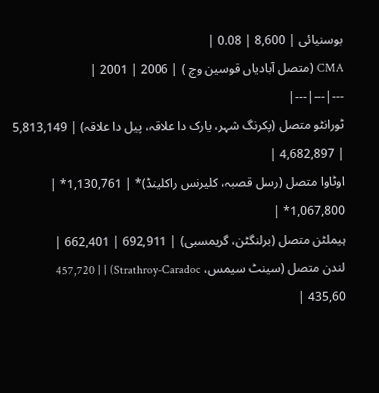بوسنیائی | 8,600 | 0.08 |
CMA (متصل آبادیاں قوسین وچ ) | 2006 | 2001 |
---|---|---|
ٹورانٹو متصل (پکرنگ شہر، یارک دا علاقہ، پیل دا علاقہ) | 5,813,149 | 4,682,897 |
اوٹاوا متصل (رسل قصبہ، کلیرنس راکلینڈ)* | 1,130,761* | 1,067,800* |
ہیملٹن متصل (برلنگٹن، گریمسبی) | 692,911 | 662,401 |
لندن متصل (سینٹ سیمس، Strathroy-Caradoc) | 457,720 | 435,60 |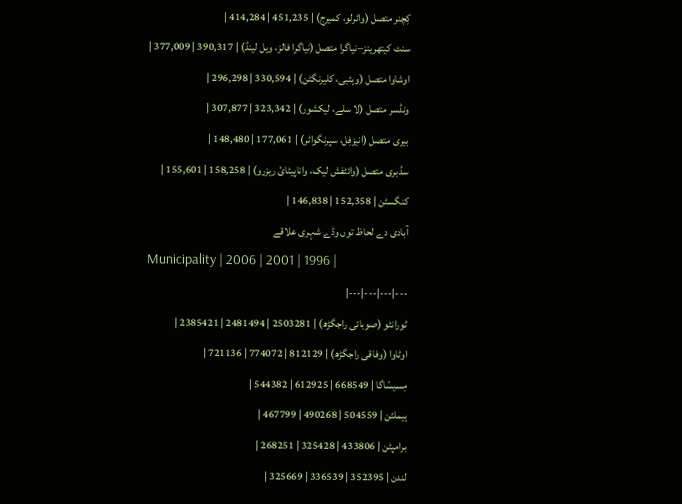کِچنر متصل (واٹرلو، کمیرج) | 451,235 | 414,284 |
سنٹ کیتھرینز–نیاگرا متصل (نیاگرا فالز، ویل لینڈ) | 390,317 | 377,009 |
اوشاوا متصل (وہٹبی، کلیرنگٹن) | 330,594 | 296,298 |
ونڈسر متصل (لا سلے، لیکشور) | 323,342 | 307,877 |
بیری متصل (انیزفِل، سپرنگواٹر) | 177,061 | 148,480 |
سڈبری متصل (وائٹفش لیک، واناپیٹائ ریزرو) | 158,258 | 155,601 |
کنگسٹن | 152,358 | 146,838 |
آبادی دے لحاظ توں وڈے شہری علاقے
Municipality | 2006 | 2001 | 1996 |
---|---|---|---|
ٹورانٹو (صوبائی راجگڑھ) | 2503281 | 2481494 | 2385421 |
اوٹاوا (وفاقی راجگڑھ) | 812129 | 774072 | 721136 |
مِسیسّاگا | 668549 | 612925 | 544382 |
ہیملٹن | 504559 | 490268 | 467799 |
برامپٹن | 433806 | 325428 | 268251 |
لندن | 352395 | 336539 | 325669 |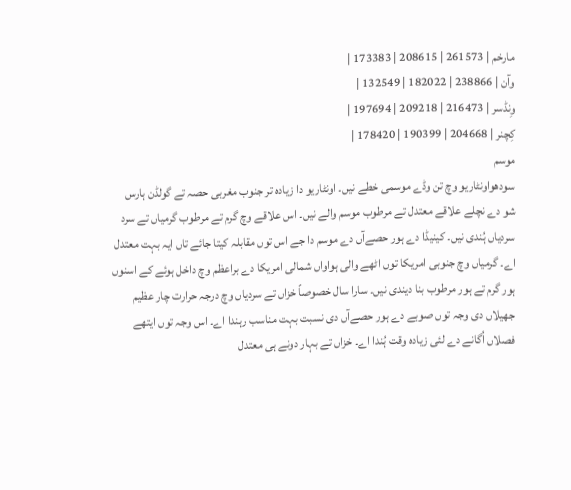مارخم | 261573 | 208615 | 173383 |
وآن | 238866 | 182022 | 132549 |
وِنڈسر | 216473 | 209218 | 197694 |
کِچنر | 204668 | 190399 | 178420 |
موسم
سودھواونٹاریو وچ تن وڈے موسمی خطے نيں۔ اونٹاریو دا زیادہ تر جنوب مغربی حصہ تے گولڈن ہارس شو دے نچلے علاقے معتدل تے مرطوب موسم والے نيں۔ اس علاقے وچ گرم تے مرطوب گرمیاں تے سرد سردیاں ہُندی نيں۔ کینیڈا دے ہور حصےآں دے موسم دا جے اس توں مقابلہ کيتا جائے تاں ایہ بہت معتدل اے۔ گرمیاں وچ جنوبی امریکا توں اٹھے والی ہواواں شمالی امریکا دے براعظم وچ داخل ہوئے کے اسنوں ہور گرم تے ہور مرطوب بنا دیندی نيں۔ سارا سال خصوصاً خزاں تے سردیاں وچ درجہ حرارت چار عظیم جھیلاں دی وجہ توں صوبے دے ہور حصےآں دی نسبت بہت مناسب رہندا اے۔ اس وجہ توں ایتھے فصلاں اُگانے دے لئی زیادہ وقت ہُندا اے۔ خزاں تے بہار دونے ہی معتدل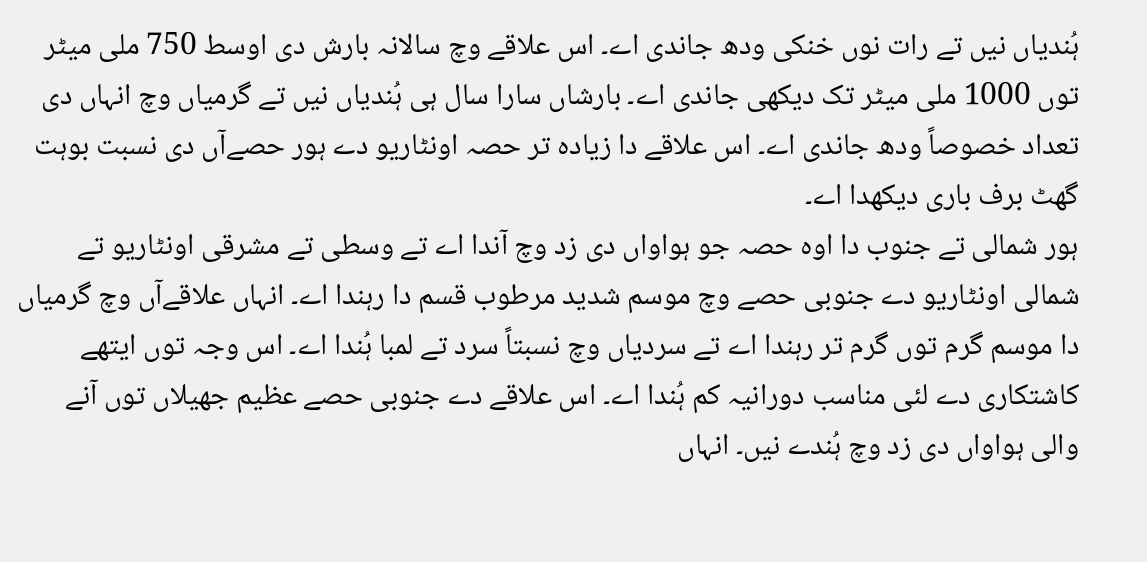ہُندیاں نيں تے رات نوں خنکی ودھ جاندی اے۔ اس علاقے وچ سالانہ بارش دی اوسط 750 ملی میٹر توں 1000 ملی میٹر تک دیکھی جاندی اے۔ بارشاں سارا سال ہی ہُندیاں نيں تے گرمیاں وچ انہاں دی تعداد خصوصاً ودھ جاندی اے۔ اس علاقے دا زیادہ تر حصہ اونٹاریو دے ہور حصےآں دی نسبت بوہت گھٹ برف باری دیکھدا اے۔
ہور شمالی تے جنوب دا اوہ حصہ جو ہواواں دی زد وچ آندا اے تے وسطی تے مشرقی اونٹاریو تے شمالی اونٹاریو دے جنوبی حصے وچ موسم شدید مرطوب قسم دا رہندا اے۔ انہاں علاقےآں وچ گرمیاں دا موسم گرم توں گرم تر رہندا اے تے سردیاں وچ نسبتاً سرد تے لمبا ہُندا اے۔ اس وجہ توں ایتھے کاشتکاری دے لئی مناسب دورانیہ کم ہُندا اے۔ اس علاقے دے جنوبی حصے عظیم جھیلاں توں آنے والی ہواواں دی زد وچ ہُندے نيں۔ انہاں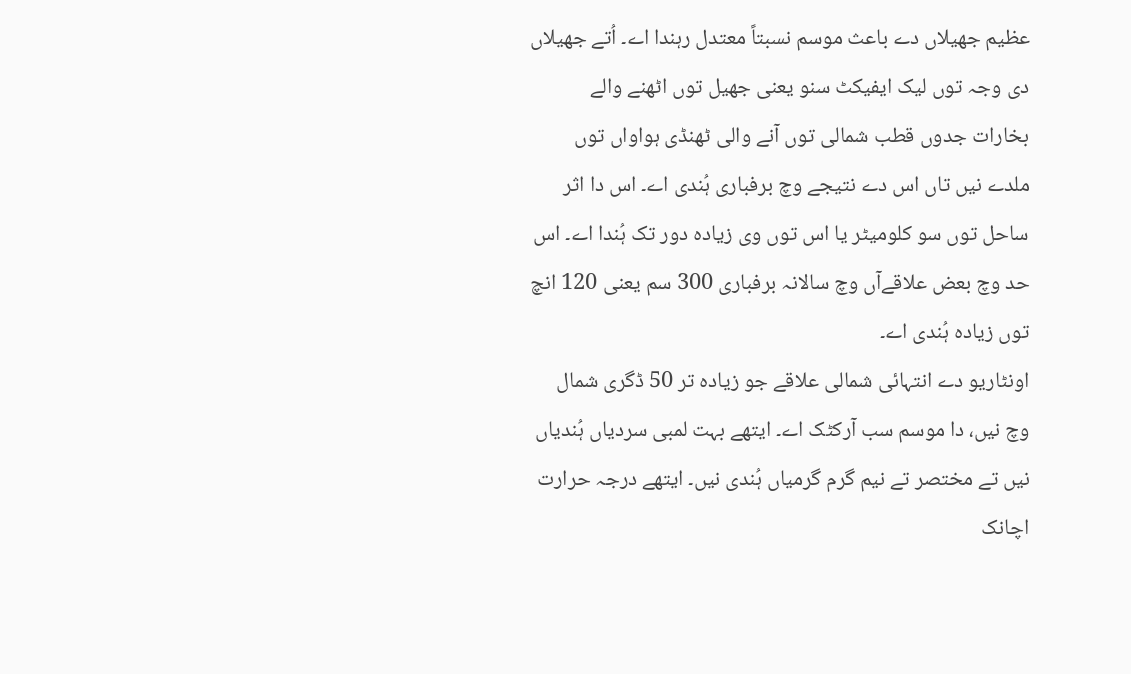عظیم جھیلاں دے باعث موسم نسبتاً معتدل رہندا اے۔ اُتے جھیلاں دی وجہ توں لیک ایفیکٹ سنو یعنی جھیل توں اٹھنے والے بخارات جدوں قطب شمالی توں آنے والی ٹھنڈی ہواواں توں ملدے نيں تاں اس دے نتیجے وچ برفباری ہُندی اے۔ اس دا اثر ساحل توں سو کلومیٹر یا اس توں وی زیادہ دور تک ہُندا اے۔ اس حد وچ بعض علاقےآں وچ سالانہ برفباری 300 سم یعنی 120 انچ توں زیادہ ہُندی اے۔
اونٹاریو دے انتہائی شمالی علاقے جو زیادہ تر 50 ڈگری شمال وچ نيں، دا موسم سب آرکٹک اے۔ ایتھے بہت لمبی سردیاں ہُندیاں نيں تے مختصر تے نیم گرم گرمیاں ہُندی نيں۔ ایتھے درجہ حرارت اچانک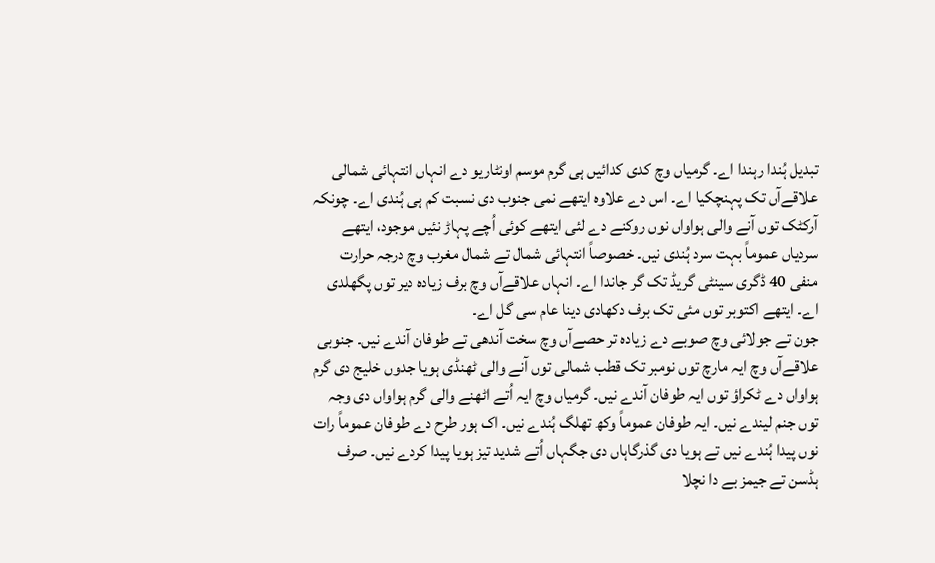تبدیل ہُندا رہندا اے۔ گرمیاں وچ کدی کدائيں ہی گرم موسم اونٹاریو دے انہاں انتہائی شمالی علاقےآں تک پہنچکيا اے۔ اس دے علاوہ ایتھے نمی جنوب دی نسبت کم ہی ہُندی اے۔ چونکہ آرکٹک توں آنے والی ہواواں نوں روکنے دے لئی ایتھے کوئی اُچے پہاڑ نئيں موجود، ایتھے سردیاں عموماً بہت سرد ہُندی نيں۔ خصوصاً انتہائی شمال تے شمال مغرب وچ درجہ حرارت منفی 40 ڈگری سینٹی گریڈ تک گر جاندا اے۔ انہاں علاقےآں وچ برف زیادہ دیر توں پگھلدی اے۔ ایتھے اکتوبر توں مئی تک برف دکھادی دینا عام سی گل اے۔
جون تے جولائی وچ صوبے دے زیادہ تر حصےآں وچ سخت آندھی تے طوفان آندے نيں۔ جنوبی علاقےآں وچ ایہ مارچ توں نومبر تک قطب شمالی توں آنے والی ٹھنڈی ہويا جدوں خلیج دی گرم ہواواں دے ٹکراؤ توں ایہ طوفان آندے نيں۔ گرمیاں وچ ایہ اُتے اٹھنے والی گرم ہواواں دی وجہ توں جنم لیندے نيں۔ ایہ طوفان عموماً وکھ تھلگ ہُندے نيں۔ اک ہور طرح دے طوفان عموماً رات نوں پیدا ہُندے نيں تے ہويا دی گذرگاہاں دی جگہاں اُتے شدید تیز ہويا پیدا کردے نيں۔ صرف ہڈسن تے جیمز بے دا نچلا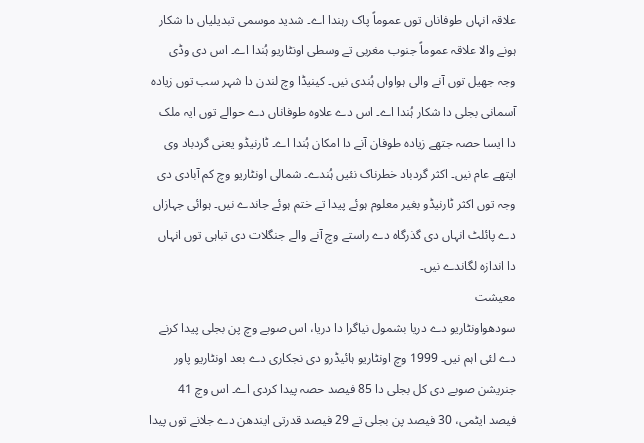علاقہ انہاں طوفاناں توں عموماً پاک رہندا اے۔ شدید موسمی تبدیلیاں دا شکار ہونے والا علاقہ عموماً جنوب مغربی تے وسطی اونٹاریو ہُندا اے۔ اس دی وڈی وجہ جھیل توں آنے والی ہواواں ہُندی نيں۔ کینیڈا وچ لندن دا شہر سب توں زیادہ آسمانی بجلی دا شکار ہُندا اے۔ اس دے علاوہ طوفاناں دے حوالے توں ایہ ملک دا ایسا حصہ جتھے زیادہ طوفان آنے دا امکان ہُندا اے۔ ٹارنیڈو یعنی گردباد وی ایتھے عام نيں۔ اکثر گردباد خطرناک نئيں ہُندے۔ شمالی اونٹاریو وچ کم آبادی دی وجہ توں اکثر ٹارنیڈو بغیر معلوم ہوئے پیدا تے ختم ہوئے جاندے نيں۔ ہوائی جہازاں دے پائلٹ انہاں دی گذرگاہ دے راستے وچ آنے والے جنگلات دی تباہی توں انہاں دا اندازہ لگاندے نيں۔
معیشت
سودھواونٹاریو دے دریا بشمول نیاگرا دا دریا، اس صوبے وچ پن بجلی پیدا کرنے دے لئی اہم نيں۔ 1999 وچ اونٹاریو ہائیڈرو دی نجکاری دے بعد اونٹاریو پاور جنریشن صوبے دی کل بجلی دا 85 فیصد حصہ پیدا کردی اے۔ اس وچ 41 فیصد ایٹمی، 30 فیصد پن بجلی تے 29 فیصد قدرتی ایندھن دے جلانے توں پیدا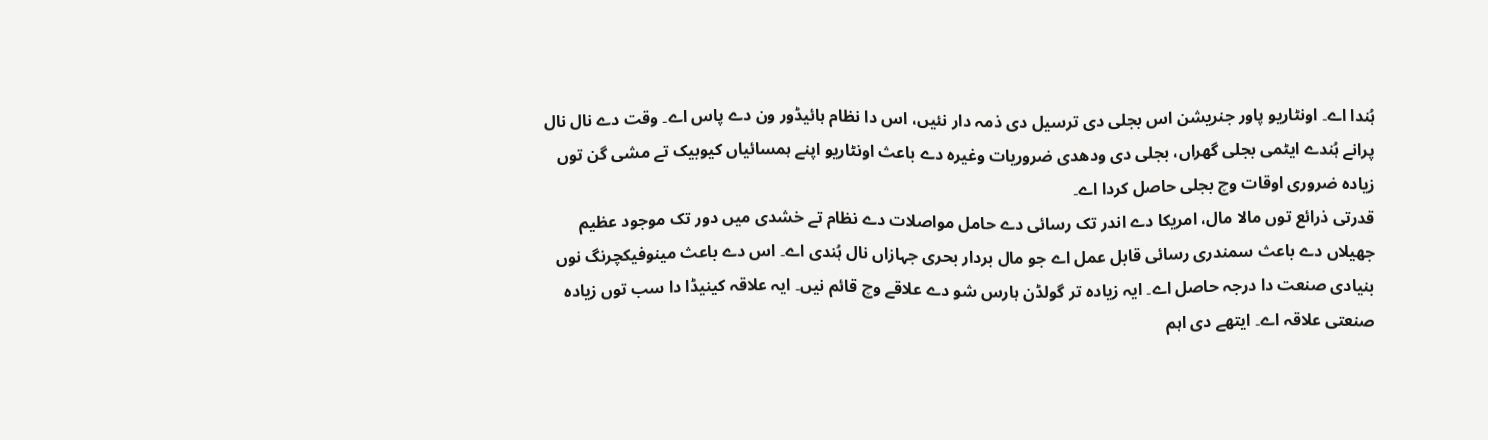ہُندا اے۔ اونٹاریو پاور جنریشن اس بجلی دی ترسیل دی ذمہ دار نئيں، اس دا نظام ہائیڈور ون دے پاس اے۔ وقت دے نال نال پرانے ہُندے ایٹمی بجلی گھراں، بجلی دی ودھدی ضروریات وغیرہ دے باعث اونٹاریو اپنے ہمسائیاں کیوبیک تے مشی گن توں زیادہ ضروری اوقات وچ بجلی حاصل کردا اے۔
قدرتی ذرائع توں مالا مال، امریکا دے اندر تک رسائی دے حامل مواصلات دے نظام تے خشدی ميں دور تک موجود عظیم جھیلاں دے باعث سمندری رسائی قابل عمل اے جو مال بردار بحری جہازاں نال ہُندی اے۔ اس دے باعث مینوفیکچرنگ نوں بنیادی صنعت دا درجہ حاصل اے۔ ایہ زیادہ تر گولڈن ہارس شو دے علاقے وچ قائم نيں۔ ایہ علاقہ کینیڈا دا سب توں زیادہ صنعتی علاقہ اے۔ ایتھے دی اہم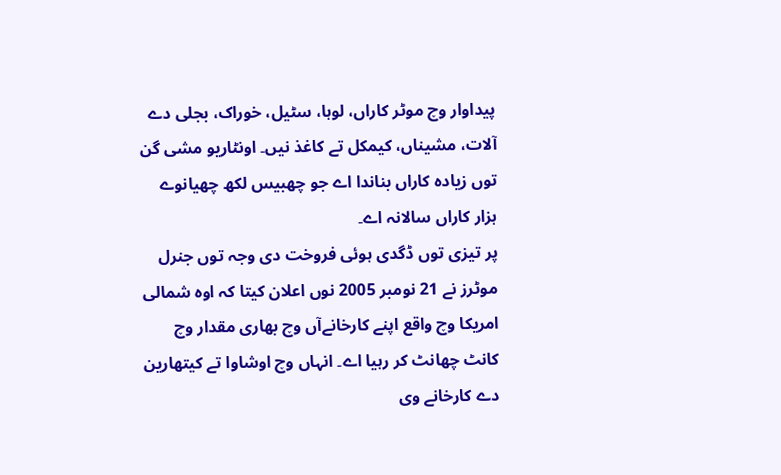پیداوار وچ موٹر کاراں، لوہا، سٹیل، خوراک، بجلی دے آلات، مشیناں، کیمکل تے کاغذ نيں۔ اونٹاریو مشی گن توں زیادہ کاراں بناندا اے جو چھبیس لکھ چھیانوے ہزار کاراں سالانہ اے۔
پر تیزی توں ڈگدی ہوئی فروخت دی وجہ توں جنرل موٹرز نے 21 نومبر 2005 نوں اعلان کيتا کہ اوہ شمالی امریکا وچ واقع اپنے کارخانےآں وچ بھاری مقدار وچ کانٹ چھانٹ کر رہیا اے۔ انہاں وچ اوشاوا تے کیتھارین دے کارخانے وی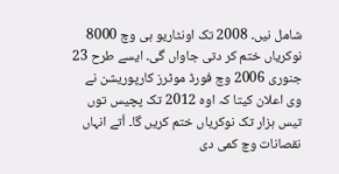شامل نيں۔ 2008 تک اونٹاریو ہی وچ 8000 نوکریاں ختم کر دتی جاواں گی۔ ايسے طرح 23 جنوری 2006 وچ فورڈ موٹرز کارپوریشن نے وی اعلان کيتا کہ اوہ 2012 تک پچیس توں تیس ہزار تک نوکریاں ختم کريں گا۔ اُتے انہاں نقصانات وچ کمی دی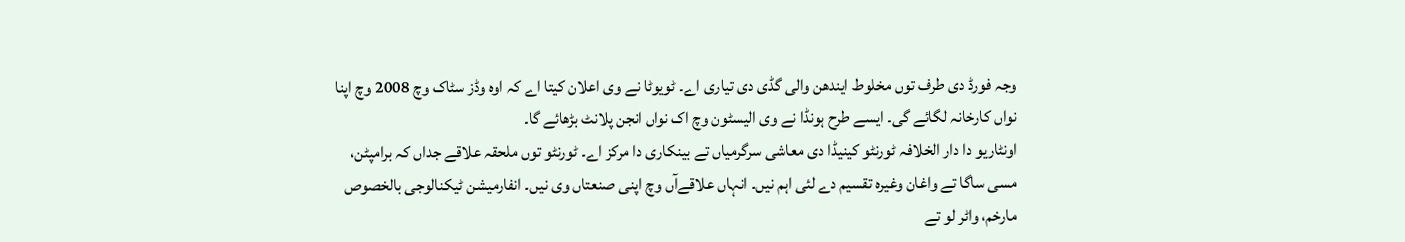وجہ فورڈ دی طرف توں مخلوط ایندھن والی گڈی دی تیاری اے۔ ٹویوٹا نے وی اعلان کيتا اے کہ اوہ وڈز سٹاک وچ 2008 وچ اپنا نواں کارخانہ لگائے گی۔ ايسے طرح ہونڈا نے وی الیسٹون وچ اک نواں انجن پلانٹ بڑھائے گا۔
اونٹاریو دا دار الخلافہ ٹورنٹو کینیڈا دی معاشی سرگرمیاں تے بینکاری دا مرکز اے۔ ٹورنٹو توں ملحقہ علاقے جداں کہ برامپٹن، مسی ساگا تے واغان وغیرہ تقسیم دے لئی اہم نيں۔ انہاں علاقےآں وچ اپنی صنعتاں وی نيں۔ انفارمیشن ٹیکنالوجی بالخصوص مارخم، واٹر لو تے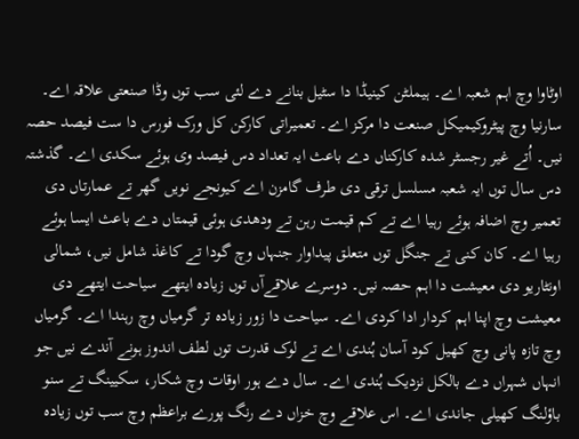اوٹاوا وچ اہم شعبہ اے۔ ہیملٹن کینیڈا دا سٹیل بنانے دے لئی سب توں وڈا صنعتی علاقہ اے۔ سارنیا وچ پیٹروکیمیکل صنعت دا مرکز اے۔ تعمیراتی کارکن کل ورک فورس دا ست فیصد حصہ نيں۔ اُتے غیر رجسٹر شدہ کارکناں دے باعث ایہ تعداد دس فیصد وی ہوئے سکدی اے۔ گذشتہ دس سال توں ایہ شعبہ مسلسل ترقی دی طرف گامزن اے کیونجے نويں گھر تے عمارتاں دی تعمیر وچ اضافہ ہوئے رہیا اے تے کم قیمت رہن تے ودھدی ہوئی قیمتاں دے باعث ایسا ہوئے رہیا اے۔ کان کنی تے جنگل توں متعلق پیداوار جنہاں وچ گودا تے کاغذ شامل نيں، شمالی اونٹاریو دی معیشت دا اہم حصہ نيں۔ دوسرے علاقےآں توں زیادہ ایتھے سیاحت ایتھے دی معیشت وچ اپنا اہم کردار ادا کردی اے۔ سیاحت دا زور زیادہ تر گرمیاں وچ رہندا اے۔ گرمیاں وچ تازہ پانی وچ کھیل کود آسان ہُندی اے تے لوک قدرت توں لطف اندوز ہونے آندے نيں جو انہاں شہراں دے بالکل نزدیک ہُندی اے۔ سال دے ہور اوقات وچ شکار، سکیینگ تے سنو باؤلنگ کھیلی جاندی اے۔ اس علاقے وچ خزاں دے رنگ پورے براعظم وچ سب توں زیادہ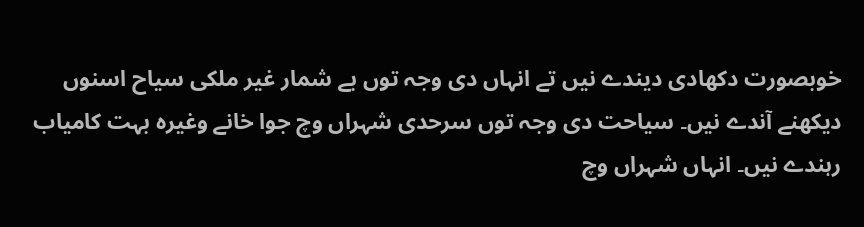خوبصورت دکھادی دیندے نيں تے انہاں دی وجہ توں بے شمار غیر ملکی سیاح اسنوں دیکھنے آندے نيں۔ سیاحت دی وجہ توں سرحدی شہراں وچ جوا خانے وغیرہ بہت کامیاب رہندے نيں۔ انہاں شہراں وچ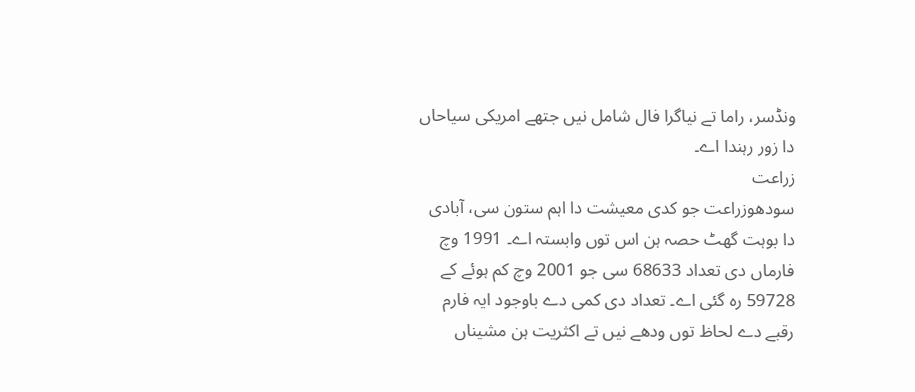ونڈسر، راما تے نیاگرا فال شامل نيں جتھے امریکی سیاحاں دا زور رہندا اے۔
زراعت
سودھوزراعت جو کدی معیشت دا اہم ستون سی، آبادی دا بوہت گھٹ حصہ ہن اس توں وابستہ اے۔ 1991 وچ فارماں دی تعداد 68633 سی جو 2001 وچ کم ہوئے کے 59728 رہ گئی اے۔ تعداد دی کمی دے باوجود ایہ فارم رقبے دے لحاظ توں ودھے نيں تے اکثریت ہن مشیناں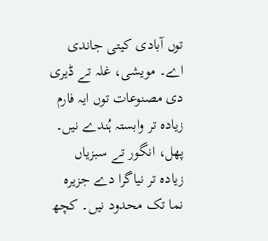توں آبادی کيتی جاندی اے۔ مویشی، غلہ تے ڈیری دی مصنوعات توں ایہ فارم زیادہ تر وابستہ ہُندے نيں۔ پھل، انگور تے سبزیاں زیادہ تر نیاگرا دے جزیرہ نما تک محدود نيں۔ کچھ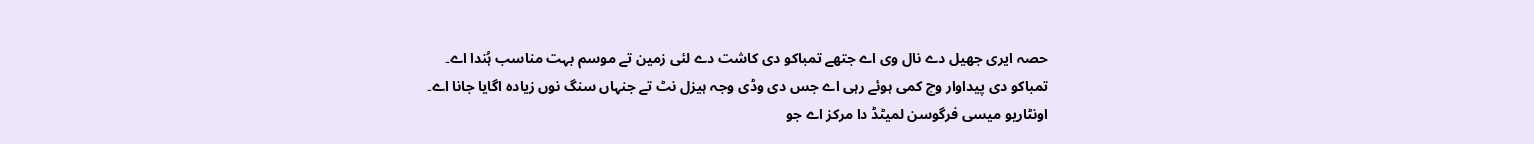حصہ ایری جھیل دے نال وی اے جتھے تمباکو دی کاشت دے لئی زمین تے موسم بہت مناسب ہُندا اے۔ تمباکو دی پیداوار وچ کمی ہوئے رہی اے جس دی وڈی وجہ ہیزل نٹ تے جنہاں سنگ نوں زیادہ اگایا جانا اے۔ اونٹاریو میسی فرگوسن لمیٹڈ دا مرکز اے جو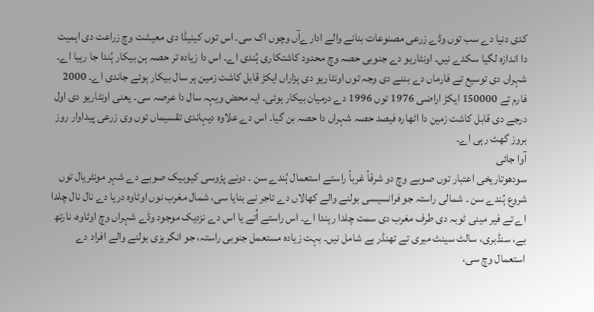کدی دنیا دے سب توں وڈے زرعی مصنوعات بنانے والے ادارےآں وچوں اک سی۔ اس توں کینیڈا دی معیشت وچ زراعت دی اہمیت دا اندازہ لگیا سکدے نيں۔ اونٹاریو دے جنوبی حصہ وچ محدود کاشتکاری ہُندی اے۔ اس دا زیادہ تر حصہ ہن بیکار ہُندا جا رہیا اے۔ شہراں دی توسیع تے فارماں دے بننے دی وجہ توں اونٹاریو دی ہزاراں ایکڑ قابل کاشت زمین ہر سال بیکار ہوئے جاندی اے۔ 2000 فارم تے 150000 ایکڑ اراضی 1976 توں 1996 دے درمیان بیکار ہوئی۔ ایہ محض ویہہ سال دا عرصہ سی۔ یعنی اونٹاریو دی اول درجے دی قابل کاشت زمین دا اٹھارہ فیصد حصہ شہراں دا حصہ بن گیا۔ اس دے علاوہ دیہاندی تقسیماں توں وی زرعی پیداوار روز بروز گھٹ رہی اے۔
آوا جائی
سودھوتاریخی اعتبار توں صوبے وچ دو شرقاً غرباً راستے استعمال ہُندے سن ۔ دونے پڑوسی کیوبیک صوبے دے شہر مونٹریال توں شروع ہُندے سن ۔ شمالی راستہ جو فرانسیسی بولنے والے کھالاں دے تاجر نے بنایا سی، شمال مغرب نوں اوٹاوہ دریا دے نال نال چلدا اے تے فیر مینی ٹوبہ دی طرف مغرب دی سمت چلدا رہندا اے۔ اس راستے اُتے یا اس دے نزدیک موجود وڈے شہراں وچ اوٹاوہ، نارتھ بے، سنڈبری، سالٹ سینٹ میری تے تھنڈر بے شامل نيں۔ بہت زیادہ مستعمل جنوبی راستہ، جو انگریزی بولنے والے افراد دے استعمال وچ سی،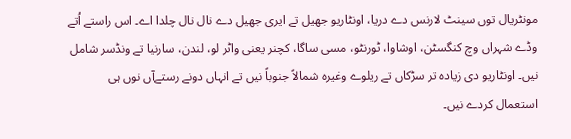مونٹریال توں سینٹ لارنس دے دریا، اونٹاریو جھیل تے ایری جھیل دے نال نال چلدا اے۔ اس راستے اُتے وڈے شہراں وچ کنگسٹن، اوشاوا، ٹورنٹو، مسی ساگا، کچنر یعنی واٹر لو، لندن، سارنیا تے ونڈسر شامل نيں۔ اونٹاریو دی زیادہ تر سڑکاں تے ریلوے وغیرہ شمالاً جنوباً نيں تے انہاں دونے رستےآں نوں ہی استعمال کردے نيں۔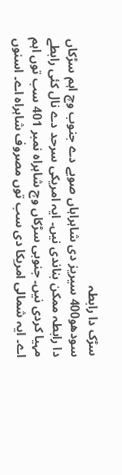سڑک دا رابطہ
سودھو400 سیریز دی شاہراہاں صوبے دے جنوب وچ اہم سڑکاں دا رابطہ ممکن بناندی نيں۔ ایہ امریکی سرحد دے نال کئی رابطے مہیا کردی نيں۔ جنوبی سڑکاں وچ شاہراہ نمبر 401 سب توں اہم اے۔ ایہ شمالی امریکا دی سب توں مصروف شاہراہ اے۔ اسنوں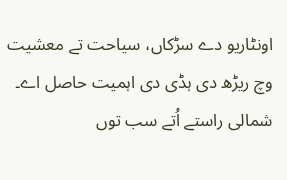اونٹاریو دے سڑکاں، سیاحت تے معشیت وچ ریڑھ دی ہڈی دی اہمیت حاصل اے۔ شمالی راستے اُتے سب توں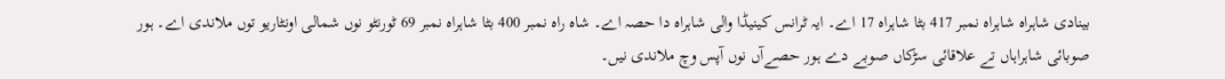بینادی شاہراہ شاہراہ نمبر 417 بٹا شاہراہ 17 اے۔ ایہ ٹرانس کینیڈا والی شاہراہ دا حصہ اے۔ شاہ راہ نمبر 400 بٹا شاہراہ نمبر 69 ٹورنٹو نوں شمالی اونٹاریو توں ملاندی اے۔ ہور صوبائی شاہراہاں تے علاقائی سڑکاں صوبے دے ہور حصےآں نوں آپس وچ ملاندی نيں۔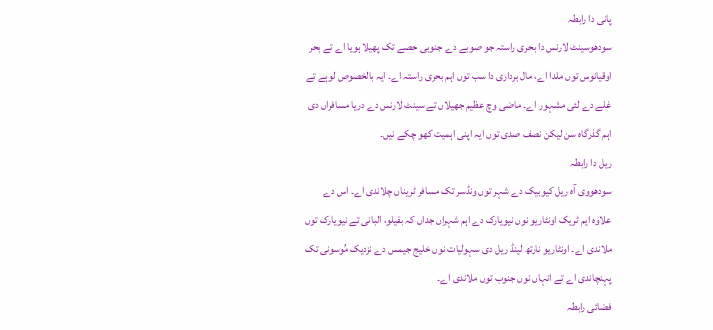پانی دا رابطہ
سودھوسینٹ لارنس دا بحری راستہ جو صوبے دے جنوبی حصے تک پھیلا ہويا اے تے بحر اوقیانوس توں ملدا اے، مال برداری دا سب توں اہم بحری راستہ اے۔ ایہ بالخصوص لوہے تے غلے دے لئی مشہور اے۔ ماضی وچ عظیم جھیلاں تے سینٹ لارنس دے دریا مسافراں دی اہم گذرگاہ سن لیکن نصف صدی توں ایہ اپنی اہمیت کھو چکے نيں۔
ریل دا رابطہ
سودھووی آہ ریل کیوبیک دے شہر توں ونڈسر تک مسافر ٹریناں چلاندی اے۔ اس دے علاوہ ایم ٹریک اونٹاریو نوں نیویارک دے اہم شہراں جداں کہ بفیلو، البانی تے نیویارک توں ملاندی اے۔ اونٹاریو نارتھ لینڈ ریل دی سہولیات نوں خلیج جیمس دے نزدیک مُوسونی تک پہنچاندی اے تے انہاں نوں جنوب توں ملاندی اے۔
فضائی رابطہ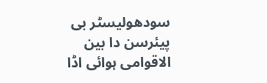سودھولیسٹر بی پیئرسن دا بین الاقوامی ہوائی اڈا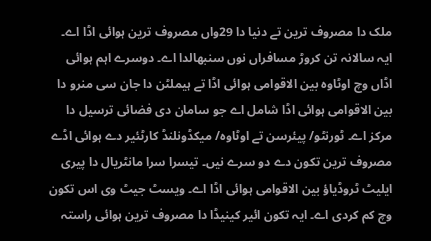ملک دا مصروف ترین تے دنیا دا 29واں مصروف ترین ہوائی اڈا اے۔ ایہ سالانہ تن کروڑ مسافراں نوں سنبھالدا اے۔ دوسرے اہم ہوائی اڈاں وچ اوٹاوہ بین الاقوامی ہوائی اڈا تے ہیملٹن دا جان سی منرو دا بین الاقوامی ہوائی اڈا شامل اے جو سامان دی فضائی ترسیل دا مرکز اے۔ ٹورنٹو/ پیئرسن تے اوٹاوہ/ میکڈونلنڈ کارٹئیر دے ہوائی اڈے مصروف ترین تکون دے دو سرے نيں۔ تیسرا سرا مانٹریال دا پیری ایلیٹ ٹروڈیاؤ بین الاقوامی ہوائی اڈا اے۔ ویسٹ جیٹ وی اس تکون وچ کم کردی اے۔ ایہ تکون ائیر کینیڈا دا مصروف ترین ہوائی راستہ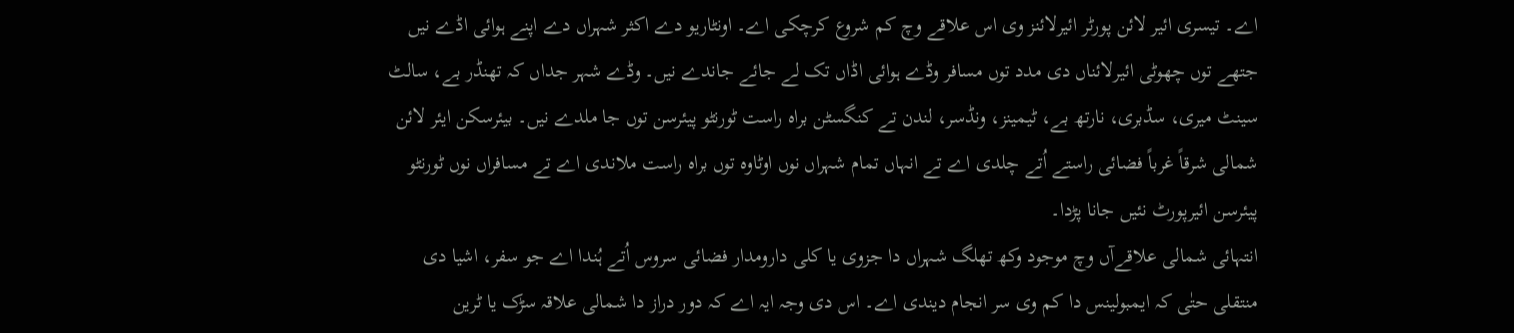اے۔ تیسری ائیر لائن پورٹر ائیرلائنز وی اس علاقے وچ کم شروع کرچکی اے۔ اونٹاریو دے اکثر شہراں دے اپنے ہوائی اڈے نيں جتھے توں چھوٹی ائیرلائناں دی مدد توں مسافر وڈے ہوائی اڈاں تک لے جائے جاندے نيں۔ وڈے شہر جداں کہ تھنڈر بے، سالٹ سینٹ میری، سڈبری، نارتھ بے، ٹیمینز، ونڈسر، لندن تے کنگسٹن براہ راست ٹورنٹو پیئرسن توں جا ملدے نيں۔ بیئرسکن ایئر لائن شمالی شرقاً غرباً فضائی راستے اُتے چلدی اے تے انہاں تمام شہراں نوں اوٹاوہ توں براہ راست ملاندی اے تے مسافراں نوں ٹورنٹو پیئرسن ائیرپورٹ نئيں جانا پڑدا۔
انتہائی شمالی علاقےآں وچ موجود وکھ تھلگ شہراں دا جزوی یا کلی دارومدار فضائی سروس اُتے ہُندا اے جو سفر، اشیا دی منتقلی حتٰی کہ ایمبولینس دا کم وی سر انجام دیندی اے۔ اس دی وجہ ایہ اے کہ دور دراز دا شمالی علاقہ سڑک یا ٹرین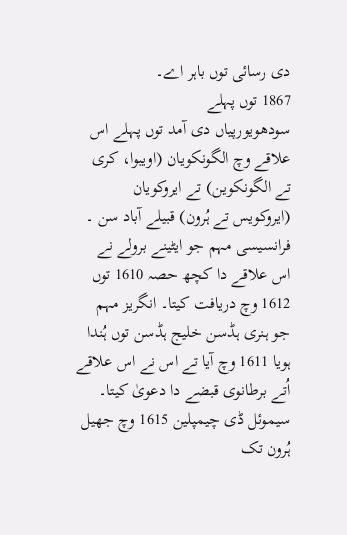دی رسائی توں باہر اے۔
1867 توں پہلے
سودھویورپیاں دی آمد توں پہلے اس علاقے وچ الگونکویان (اویبوا، کری تے الگونکوین) تے ایروکویان (ایروکویس تے ہُرون) قبیلے آباد سن ۔ فرانسیسی مہم جو ایٹینے برولے نے اس علاقے دا کچھ حصہ 1610 توں 1612 وچ دریافت کيتا۔ انگریز مہم جو ہنری ہڈسن خلیج ہڈسن توں ہُندا ہويا 1611 وچ آیا تے اس نے اس علاقے اُتے برطانوی قبضے دا دعویٰ کيتا۔ سیموئل ڈی چیمپلین 1615 وچ جھیل ہُرون تک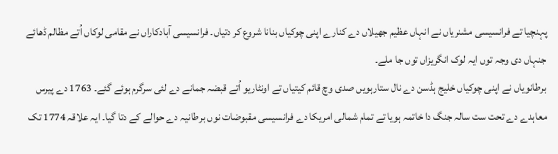پہنچیا تے فرانسیسی مشنریاں نے انہاں عظیم جھیلاں دے کنارے اپنی چوکیاں بنانا شروع کر دتیاں۔ فرانسیسی آبادکاراں نے مقامی لوکاں اُتے مظالم ڈھائے جنہاں دی وجہ توں ایہ لوک انگریزاں توں جا ملے۔
برطانویاں نے اپنی چوکیاں خلیج ہڈسن دے نال ستارہويں صدی وچ قائم کيتیاں تے اونٹاریو اُتے قبضہ جمانے دے لئی سرگرم ہوئے گئے۔ 1763 دے پیرس معاہدے دے تحت ست سالہ جنگ دا خاتمہ ہويا تے تمام شمالی امریکا دے فرانسیسی مقبوضات نوں برطانیہ دے حوالے کے دتا گیا۔ ایہ علاقہ 1774 تک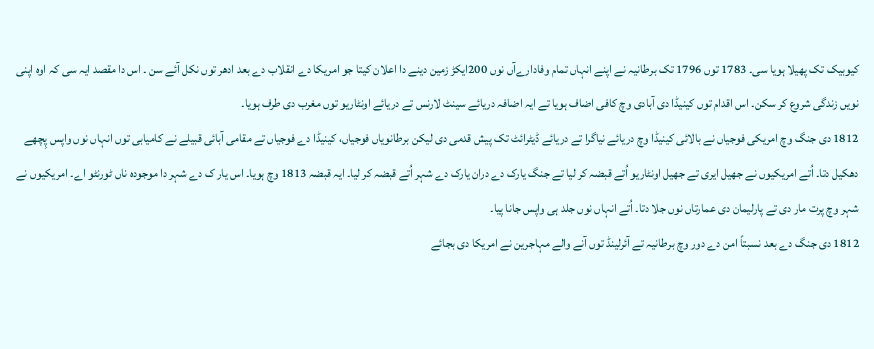کیوبیک تک پھیلا ہويا سی۔ 1783 توں 1796 تک برطانیہ نے اپنے انہاں تمام وفادارےآں نوں 200ایکڑ زمین دینے دا اعلان کيتا جو امریکا دے انقلاب دے بعد ادھر توں نکل آئے سن ۔ اس دا مقصد ایہ سی کہ اوہ اپنی نويں زندگی شروع کر سکن۔ اس اقدام توں کینیڈا دی آبادی وچ کافی اضاف ہويا تے ایہ اضافہ دریائے سینٹ لارنس تے دریائے اونٹاریو توں مغرب دی طرف ہويا۔
1812 دی جنگ وچ امریکی فوجیاں نے بالائی کینیڈا وچ دریائے نیاگرا تے دریائے ڈیٹرائٹ تک پیش قدمی دی لیکن برطانویاں فوجیاں، کینیڈا دے فوجیاں تے مقامی آبائی قبیلے نے کامیابی توں انہاں نوں واپس پِچھے دھکیل دتا۔ اُتے امریکیوں نے جھیل ایری تے جھیل اونٹاریو اُتے قبضہ کر ليا تے جنگ یارک دے دران یارک دے شہر اُتے قبضہ کر ليا۔ ایہ قبضہ 1813 وچ ہويا۔ اس یار ک دے شہر دا موجودہ ناں ٹورنٹو اے۔ امریکیوں نے شہر وچ پرت مار دی تے پارلیمان دی عمارتاں نوں جلا دتا۔ اُتے انہاں نوں جلد ہی واپس جانا پيا۔
1812 دی جنگ دے بعد نسبتاً امن دے دور وچ برطانیہ تے آئرلینڈ توں آنے والے مہاجرین نے امریکا دی بجائے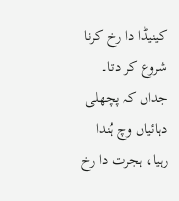کینیڈا دا رخ کرنا شروع کر دتا۔ جداں کہ پچھلی دہائیاں وچ ہُندا رہیا، ہجرت دا رخ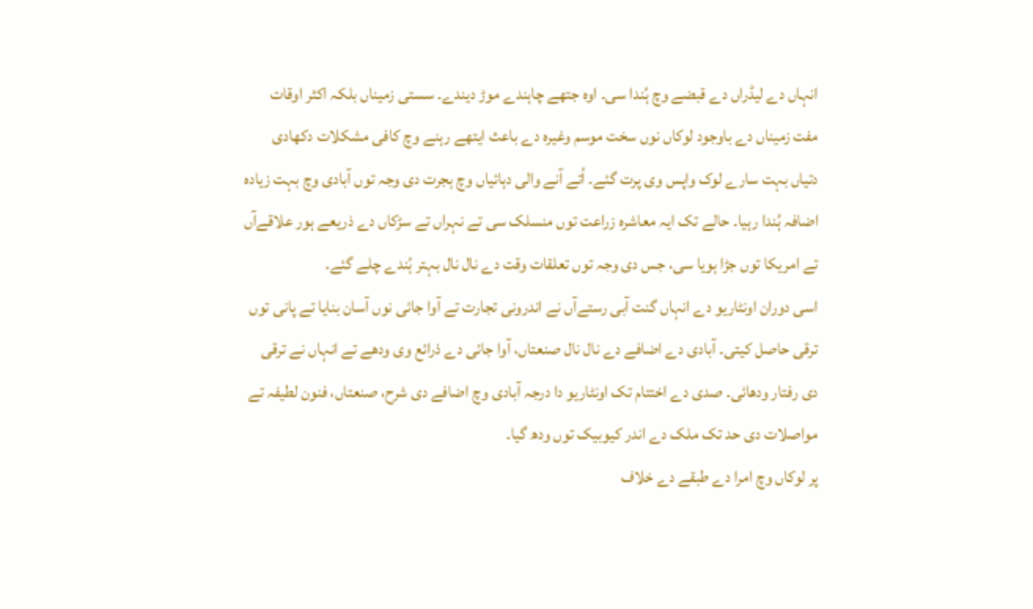انہاں دے لیڈراں دے قبضے وچ ہُندا سی۔ اوہ جتھے چاہندے موڑ دیندے۔ سستی زمیناں بلکہ اکثر اوقات مفت زمیناں دے باوجود لوکاں نوں سخت موسم وغیرہ دے باعث ایتھے رہنے وچ کافی مشکلات دکھادی دتیاں بہت سارے لوک واپس وی پرت گئے۔ اُتے آنے والی دہائیاں وچ ہجرت دی وجہ توں آبادی وچ بہت زیادہ اضافہ ہُندا رہیا۔ حالے تک ایہ معاشرہ زراعت توں منسلک سی تے نہراں تے سڑکاں دے ذریعے ہور علاقےآں تے امریکا توں جڑا ہويا سی، جس دی وجہ توں تعلقات وقت دے نال نال بہتر ہُندے چلے گئے۔
اسی دوران اونٹاریو دے انہاں گنت آبی رستےآں نے اندرونی تجارت تے آوا جائی نوں آسان بنایا تے پانی توں ترقی حاصل کيتی۔ آبادی دے اضافے دے نال نال صنعتاں، آوا جائی دے ذرائع وی ودھے تے انہاں نے ترقی دی رفتار ودھائی۔ صدی دے اختتام تک اونٹاریو دا درجہ آبادی وچ اضافے دی شرح، صنعتاں، فنون لطیفہ تے مواصلات دی حد تک ملک دے اندر کیوبیک توں ودھ گیا۔
پر لوکاں وچ امرا دے طبقے دے خلاف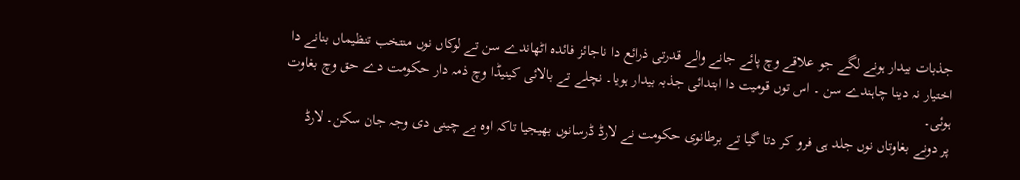جذبات بیدار ہونے لگے جو علاقے وچ پائے جانے والے قدرتی ذرائع دا ناجائز فائدہ اٹھاندے سن تے لوکاں نوں منتخب تنظیماں بنانے دا اختیار نہ دینا چاہندے سن ۔ اس توں قومیت دا ابتدائی جذبہ بیدار ہويا۔ نچلے تے بالائی کینیڈا وچ ذمہ دار حکومت دے حق وچ بغاوت ہوئی۔
پر دونے بغاوتاں نوں جلد ہی فرو کر دتا گیا تے برطانوی حکومت نے لارڈ ڈرسانوں بھیجیا تاکہ اوہ بے چینی دی وجہ جان سکن۔ لارڈ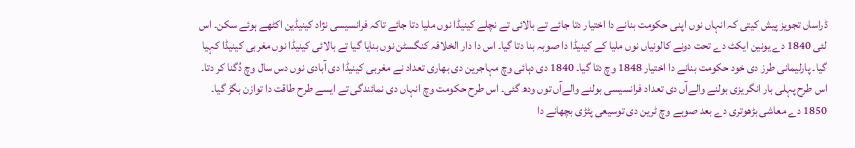ڈراساں تجویز پیش کيتی کہ انہاں نوں اپنی حکومت بنانے دا اختیار دتا جائے تے بالائی تے نچلے کینیڈا نوں ملیا دتا جائے تاکہ فرانسیسی نژاد کینیڈین اکٹھے ہوئے سکن۔ اس لئی 1840 دے یونین ایکٹ دے تحت دونے کالونیاں نوں ملیا کے کینیڈا دا صوبہ بنا دتا گیا۔ اس دا دار الخلافہ کنگسٹن نوں بنایا گیا تے بالائی کینیڈا نوں مغربی کینیڈا کہیا گیا۔ پارلیمانی طرز دی خود حکومت بنانے دا اختیار 1848 وچ دتا گیا۔ 1840 دی دہائی وچ مہاجرین دی بھاری تعداد نے مغربی کینیڈا دی آبادی نوں دس سال وچ دُگنا کر دتا۔ اس طرح پہلی بار انگریزی بولنے والےآں دی تعداد فرانسیسی بولنے والےآں توں ودھ گئی۔ اس طرح حکومت وچ انہاں دی نمائندگی تے ايسے طرح طاقت دا توازن بگڑ گیا۔
1850 دے معاشی بڑھوتری دے بعد صوبے وچ ٹرین دی توسیعی پٹڑی بچھانے دا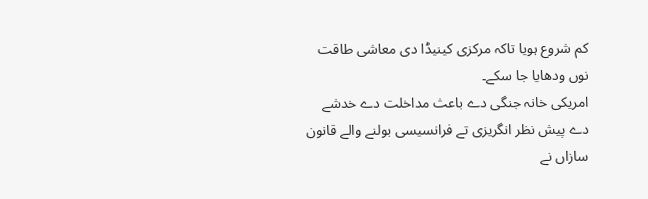کم شروع ہويا تاکہ مرکزی کینیڈا دی معاشی طاقت نوں ودھایا جا سکے۔
امریکی خانہ جنگی دے باعث مداخلت دے خدشے دے پیش نظر انگریزی تے فرانسیسی بولنے والے قانون سازاں نے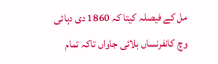مل کے فیصلہ کيتا کہ 1860 دی دہائی وچ کانفرنساں بلائی جاواں تاکہ تمام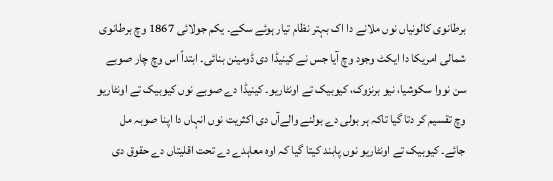برطانوی کالونیاں نوں ملانے دا اک بہتر نظام تیار ہوئے سکے۔ یکم جولائی 1867 وچ برطانوی شمالی امریکا دا ایکٹ وجود وچ آیا جس نے کینیڈا دی ڈومینن بنائی۔ ابتداً اس وچ چار صوبے سن نووا سکوشیا، نیو برنزوک، کیوبیک تے اونٹاریو۔ کینیڈا دے صوبے نوں کیوبیک تے اونٹاریو وچ تقسیم کر دتا گیا تاکہ ہر بولی دے بولنے والےآں دی اکثریت نوں انہاں دا اپنا صوبہ مل جائے۔ کیوبیک تے اونٹاریو نوں پابند کيتا گیا کہ اوہ معاہدے دے تحت اقلیتاں دے حقوق دی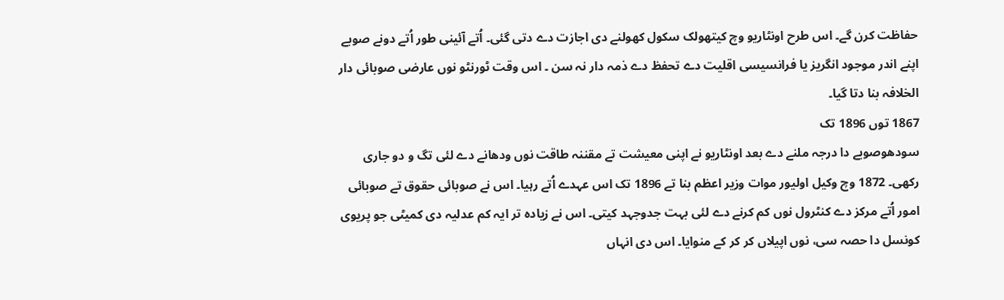حفاظت کرن گے۔ اس طرح اونٹاریو وچ کیتھولک سکول کھولنے دی اجازت دے دتی گئی۔ اُتے آئینی طور اُتے دونے صوبے اپنے اندر موجود انگریز یا فرانسیسی اقلیت دے تحفظ دے ذمہ دار نہ سن ۔ اس وقت ٹورنٹو نوں عارضی صوبائی دار الخلافہ بنا دتا گیا۔
1867 توں 1896 تک
سودھوصوبے دا درجہ ملنے دے بعد اونٹاریو نے اپنی معیشت تے مقننہ طاقت نوں ودھانے دے لئی تگ و دو جاری رکھی۔ 1872 وچ وکیل اولیور موات وزیر اعظم بنا تے 1896 تک اس عہدے اُتے رہیا۔ اس نے صوبائی حقوق تے صوبائی امور اُتے مرکز دے کنٹرول نوں کم کرنے دے لئی بہت جدوجہد کيتی۔ اس نے زیادہ تر ایہ کم عدلیہ دی کمیٹی جو پریوی کونسل دا حصہ سی، نوں اپیلاں کر کر کے منوایا۔ اس دی انہاں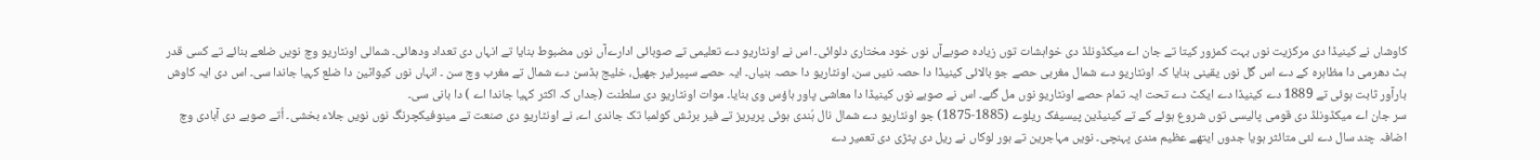کاوشاں نے کینیڈا دی مرکزیت نوں بہت کمزور کيتا تے جان اے میکڈونلڈ دی خواہشات توں زیادہ صوبےآں نوں خود مختاری دلوائی۔ اس نے اونٹاریو دے تعلیمی تے صوبائی ادارےآں نوں مضبوط بنایا تے انہاں دی تعداد ودھائی۔ شمالی اونٹاریو وچ نويں ضلعے بنائے تے کسی قدر ہٹ دھرمی دا مظاہرہ کے دے اس گل نوں یقینی بنایا کہ اونٹاریو دے شمال مغربی حصے جو بالائی کینیڈا دا حصہ نئيں سن، اونٹاریو دا حصہ بنیاں۔ ایہ حصے سپیرئیر جھیل، خلیج ہڈسن دے شمال تے مغرب وچ سن ۔ انہاں نوں کیواٹین دا ضلع کہیا جاندا سی۔ اس دی ایہ کاوش بارآور ثابت ہوئی تے 1889 دے کینیڈا دے ایکٹ دے تحت ایہ تمام حصے اونٹاریو نوں مل گئے۔ اس نے صوبے نوں کینیڈا دا معاشی پاور ہاؤس وی بنایا۔ موات اونٹاریو دی سلطنت (جداں کہ اکثر کہیا جاندا اے ) دا بانی سی۔
سر جان اے میکڈونلڈ دی قومی پالیسی توں شروع ہوئے کے تے کینیڈین پیسیفک ریلوے (1885-1875) جو اونٹاریو دے شمال نال ہُندی ہوئی پریریز تے فیر برٹش کولمبا تک جاندی اے، نے اونٹاریو دی صنعت تے مینوفیکچرنگ نوں نويں جلاء بخشی۔ اُتے صوبے دی آبادی وچ اضافہ چند سال دے لئی متائثر ہويا جدوں ایتھے عظیم مندی پہنچی۔ نويں مہاجرین تے ہور لوکاں نے ریل دی پٹڑی دی تعمیر دے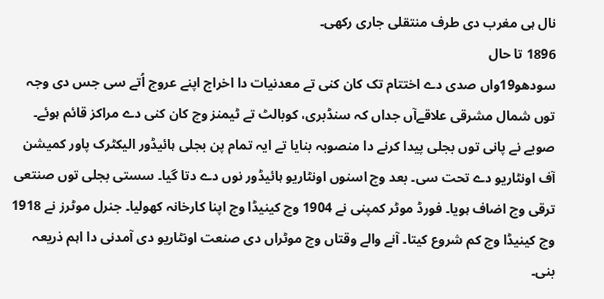نال ہی مغرب دی طرف منتقلی جاری رکھی۔
1896 تا حال
سودھو19واں صدی دے اختتام تک کان کنی تے معدنیات دا اخراج اپنے عروج اُتے سی جس دی وجہ توں شمال مشرقی علاقےآں جداں کہ سنڈبری، کوبالٹ تے ٹیمنز وچ کان کنی دے مراکز قائم ہوئے۔ صوبے نے پانی توں بجلی پیدا کرنے دا منصوبہ بنایا تے ایہ تمام پن بجلی ہائیڈور الیکٹرک پاور کمیشن آف اونٹاریو دے تحت سی۔ بعد وچ اسنوں اونٹاریو ہائیڈور نوں دے دتا گیا۔ سستی بجلی توں صنتعی ترقی وچ اضاف ہويا۔ فورڈ موٹر کمپنی نے 1904 وچ کینیڈا وچ اپنا کارخانہ کھولیا۔ جنرل موٹرز نے 1918 وچ کینیڈا وچ کم شروع کيتا۔ آنے والے وقتاں وچ موٹراں دی صنعت اونٹاریو دی آمدنی دا اہم ذریعہ بنی۔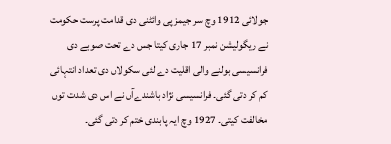جولائی 1912 وچ سر جیمز پی وائٹنی دی قدامت پرست حکومت نے ریگولیشن نمبر 17 جاری کيتا جس دے تحت صوبے دی فرانسیسی بولنے والی اقلیت دے لئی سکولاں دی تعداد انتہائی کم کر دتی گئی۔ فرانسیسی نژاد باشندےآں نے اس دی شدت توں مخالفت کيتی۔ 1927 وچ ایہ پابندی ختم کر دتی گئی۔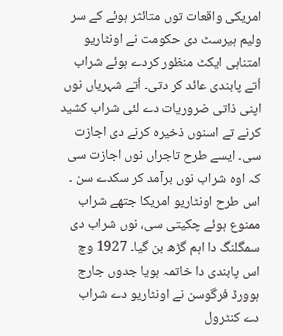امریکی واقعات توں متائثر ہوئے کے سر ولیم ہیرسٹ دی حکومت نے اونٹاریو امتناہی ایکٹ منظور کردے ہوئے شراب اُتے پابندی عائد کر دتی۔ اُتے شہریاں نوں اپنی ذاتی ضروریات دے لئی شراب کشید کرنے تے اسنوں ذخیرہ کرنے دی اجازت سی۔ ايسے طرح تاجراں نوں اجازت سی کہ اوہ شراب نوں برآمد کر سکدے سن ۔ اس طرح اونٹاریو امریکا جتھے شراب ممنوع ہوئے چکيتی سی، نوں شراب دی سمگلنگ دا اہم گڑھ بن گیا۔ 1927 وچ اس پابندی دا خاتمہ ہويا جدوں جارج ہوورڈ فرگوسن نے اونٹاریو دے شراب دے کنٹرول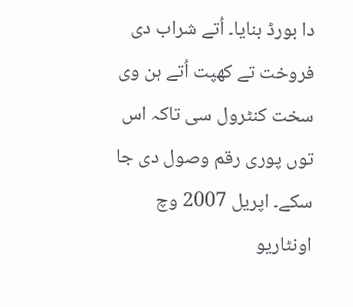دا بورڈ بنایا۔ اُتے شراب دی فروخت تے کھپت اُتے ہن وی سخت کنٹرول سی تاکہ اس توں پوری رقم وصول دی جا سکے۔ اپریل 2007 وچ اونٹاریو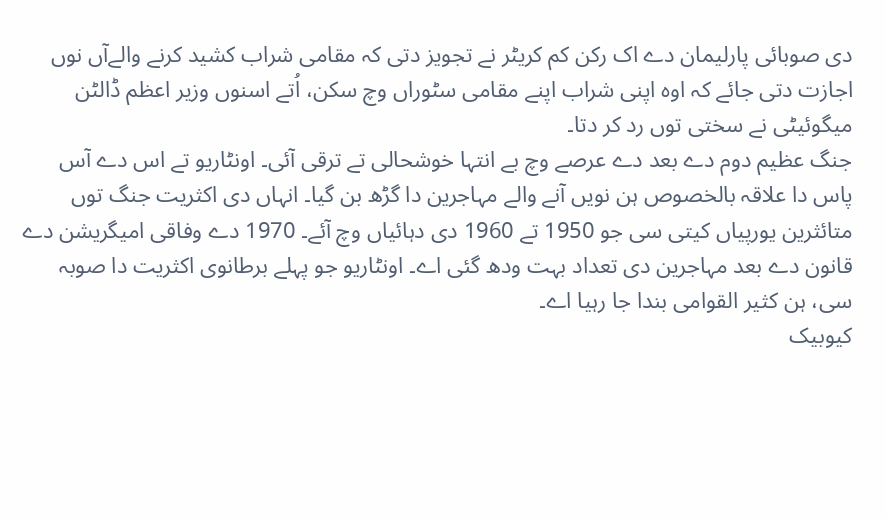دی صوبائی پارلیمان دے اک رکن کم کریٹر نے تجویز دتی کہ مقامی شراب کشید کرنے والےآں نوں اجازت دتی جائے کہ اوہ اپنی شراب اپنے مقامی سٹوراں وچ سکن، اُتے اسنوں وزیر اعظم ڈالٹن میگوئیٹی نے سختی توں رد کر دتا۔
جنگ عظیم دوم دے بعد دے عرصے وچ بے انتہا خوشحالی تے ترقی آئی۔ اونٹاریو تے اس دے آس پاس دا علاقہ بالخصوص ہن نويں آنے والے مہاجرین دا گڑھ بن گیا۔ انہاں دی اکثریت جنگ توں متائثرین یورپیاں کيتی سی جو 1950 تے 1960 دی دہائیاں وچ آئے۔ 1970 دے وفاقی امیگریشن دے قانون دے بعد مہاجرین دی تعداد بہت ودھ گئی اے۔ اونٹاریو جو پہلے برطانوی اکثریت دا صوبہ سی، ہن کثیر القوامی بندا جا رہیا اے۔
کیوبیک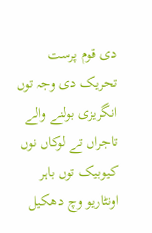دی قوم پرست تحریک دی وجہ توں انگریزی بولنے والے تاجراں تے لوکاں نوں کیوبیک توں باہر اونٹاریو وچ دھکیل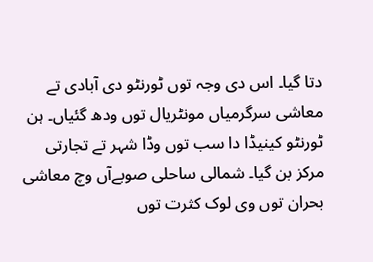دتا گیا۔ اس دی وجہ توں ٹورنٹو دی آبادی تے معاشی سرگرمیاں مونٹریال توں ودھ گئياں۔ ہن ٹورنٹو کینیڈا دا سب توں وڈا شہر تے تجارتی مرکز بن گیا۔ شمالی ساحلی صوبےآں وچ معاشی بحران توں وی لوک کثرت توں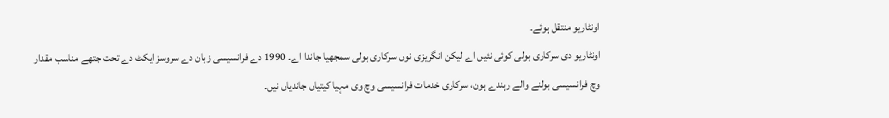اونٹاریو منتقل ہوئے۔
اونٹاریو دی سرکاری بولی کوئی نئيں اے لیکن انگریزی نوں سرکاری بولی سمجھیا جاندا اے۔ 1990 دے فرانسیسی زبان دے سروسز ایکٹ دے تحت جتھے مناسب مقدار وچ فرانسیسی بولنے والے رہندے ہون، سرکاری خدمات فرانسیسی وچ وی مہیا کيتیاں جاندیاں نيں۔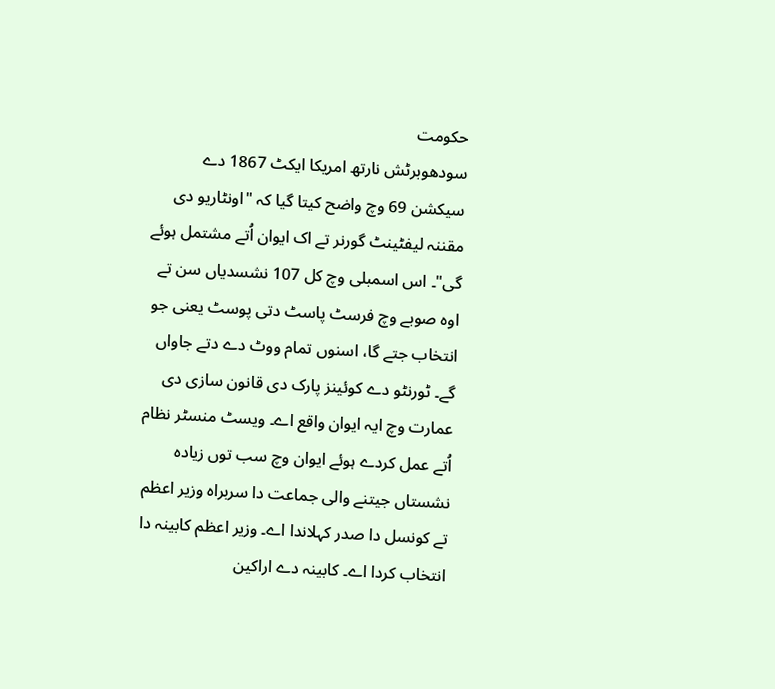حکومت
سودھوبرٹش نارتھ امریکا ایکٹ 1867 دے سیکشن 69 وچ واضح کيتا گیا کہ "اونٹاریو دی مقننہ لیفٹینٹ گورنر تے اک ایوان اُتے مشتمل ہوئے گی"۔ اس اسمبلی وچ کل 107 نشسدیاں سن تے اوہ صوبے وچ فرسٹ پاسٹ دتی پوسٹ یعنی جو انتخاب جتے گا، اسنوں تمام ووٹ دے دتے جاواں گے۔ ٹورنٹو دے کوئینز پارک دی قانون سازی دی عمارت وچ ایہ ایوان واقع اے۔ ویسٹ منسٹر نظام اُتے عمل کردے ہوئے ایوان وچ سب توں زیادہ نشستاں جیتنے والی جماعت دا سربراہ وزیر اعظم تے کونسل دا صدر کہلاندا اے۔ وزیر اعظم کابینہ دا انتخاب کردا اے۔ کابینہ دے اراکین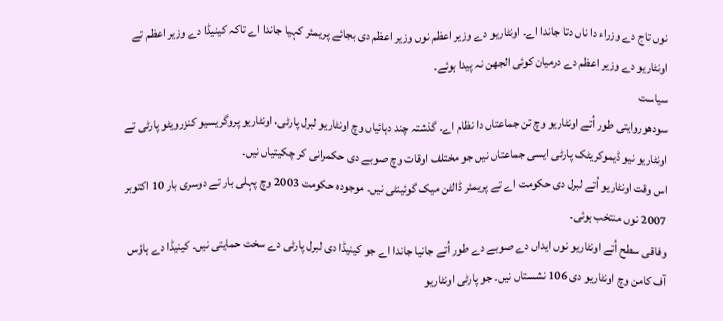نوں تاج دے وزراء دا ناں دتا جاندا اے۔ اونٹاریو دے وزیر اعظم نوں وزیر اعظم دی بجائے پریمئر کہیا جاندا اے تاکہ کینیڈا دے وزیر اعظم تے اونٹاریو دے وزیر اعظم دے درمیان کوئی الجھن نہ پیدا ہوئے۔
سیاست
سودھوروايتی طور اُتے اونٹاریو وچ تن جماعتاں دا نظام اے۔ گذشتہ چند دہائیاں وچ اونٹاریو لبرل پارٹی، اونٹاریو پروگریسیو کنزرویٹو پارٹی تے اونٹاریو نیو ڈیموکریٹک پارٹی ایسی جماعتاں نيں جو مختلف اوقات وچ صوبے دی حکمرانی کر چکيتیاں نيں۔
اس وقت اونٹاریو اُتے لبرل دی حکومت اے تے پریمئر ڈالٹن میک گوئینٹی نيں۔ موجودہ حکومت 2003 وچ پہلی بار تے دوسری بار 10 اکتوبر 2007 نوں منتخب ہوئی۔
وفاقی سطح اُتے اونٹاریو نوں ایداں دے صوبے دے طور اُتے جانیا جاندا اے جو کینیڈا دی لبرل پارٹی دے سخت حمایتی نيں۔ کینیڈا دے ہاؤس آف کامن وچ اونٹاریو دی 106 نشستاں نيں۔ جو پارٹی اونٹاریو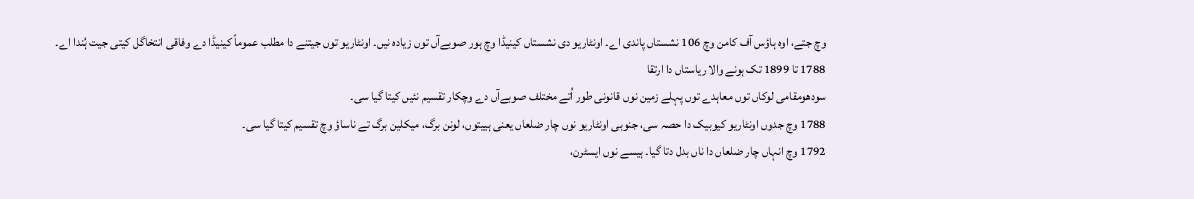وچ جتے، اوہ ہاؤس آف کامن وچ 106 نشستاں پاندی اے۔ اونٹاریو دی نشستاں کینیڈا وچ ہور صوبےآں توں زیادہ نيں۔ اونٹاریو توں جیتنے دا مطلب عموماً کینیڈا دے وفاقی انتخاگل کيتی جیت ہُندا اے۔
1788 تا 1899 تک ہونے والا ریاستاں دا ارتقا
سودھومقامی لوکاں توں معاہدے توں پہلے زمین نوں قانونی طور اُتے مختلف صوبےآں دے وچکار تقسیم نئيں کيتا گیا سی۔
1788 وچ جدوں اونٹاریو کیوبیک دا حصہ سی، جنوبی اونٹاریو نوں چار ضلعاں یعنی ہییتوں، لونن برگ، میکلین برگ تے ناساؤ وچ تقسیم کيتا گیا سی۔
1792 وچ انہاں چار ضلعاں دا ناں بدل دتا گیا۔ ہیسے نوں ایسٹرن،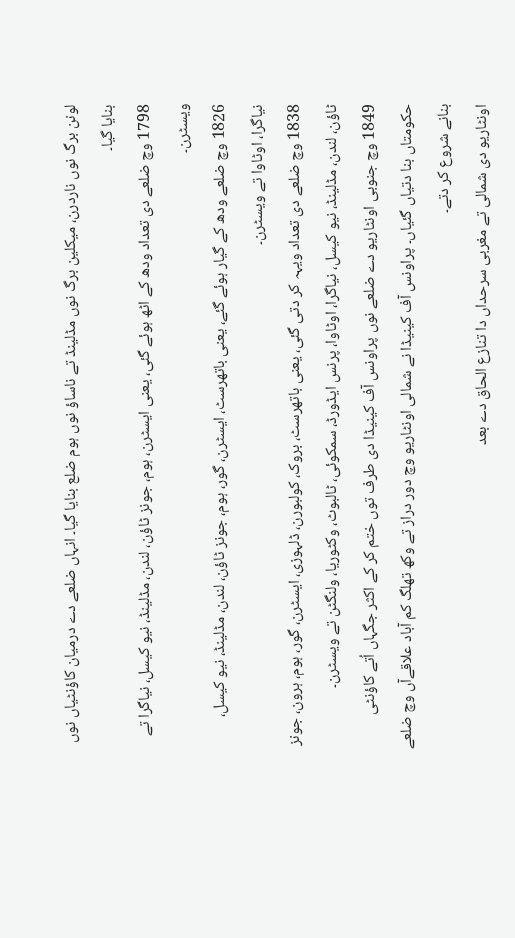لونن برگ نوں ناردرن، میکلین برگ نوں مڈلینڈ تے ناساؤ نوں ہوم ضلع بنایا گیا۔ انہاں ضلعے دے درمیان کاؤنٹیاں نوں بنایا گیا۔
1798 وچ ضلعے دی تعداد ودھ کے اٹھ ہوئے گئی، یعنی ایسٹرن، ہوم، جونز ٹاؤن، لندن، مڈلینڈ، نیو کیسل، نیاگرا تے ویسٹرن۔
1826 وچ ضلعے ودھ کے گیار ہوئے گئے، یعنی باتھرسٹ، ایسٹرن، گور، ہوم، جونز ٹاؤن، لندن، مڈلینڈ، نیو کیسل، نیاگرا، اوٹاوا تے ویسٹرن۔
1838 وچ ضلعے دی تعداد ویہہ کر دتی گئی، یعنی باتھرسٹ، بروک، کولبورن، ڈلہوزی، ایسٹرن، گور، ہوم، ہرون، جونز ٹاؤن، لندن، مڈلینڈ، نیو کیسل، نیاگرا، اوٹاوا، پرنس ایڈورڈ، سمکوئی، ٹالبوٹ، وکٹوریا، ولنگٹن تے ویسٹرن۔
1849 وچ جنوبی اونٹاریو دے ضلعے نوں پراونس آف کینیڈا دی طرف توں ختم کر کے اکثر جگہاں اُتے کاؤنٹی حکومتاں بنا دتیاں گئیاں۔ پراونس آف کینیڈا نے شمالی اونٹاریو وچ دور دراز تے وکھ تھلگ کم آباد علاقےآں وچ ضلعے بنانے شروع کر دتے۔
اونٹاریو دی شمالی تے مغربی سرحداں دا تنازع الحاق دے بعد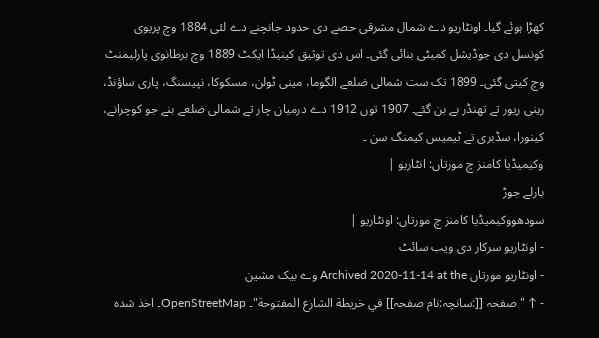کھڑا ہوئے گیا۔ اونٹاریو دے شمال مشرقی حصے دی حدود جانچنے دے لئی 1884 وچ پریوی کونسل دی جوڈیشل کمیٹی بنائی گئی۔ اس دی توثیق کینیڈا ایکٹ 1889 وچ برطانوی پارلیمنٹ وچ کيتی گئی۔ 1899 تک ست شمالی ضلعے الگوما، مینی ٹولن، مسکوکا، نپیسنگ، پاری ساؤنڈ، رینی ریور تے تھنڈر بے بن گئے۔ 1907 توں 1912 دے درمیان چار تے شمالی ضلعے بنے جو کوچرانے، کینورا، سڈبری تے ٹیمیس کیمنگ سن ۔
وکیمیڈیا کامنز چ مورتاں: انٹاریو |
بارلے جوڑ
سودھووکیمیڈیا کامنز چ مورتاں: اونٹاریو |
- اونٹاریو سرکار دی ویب سائٹ
- اونٹاریو مورتاں Archived 2020-11-14 at the وے بیک مشین
- ↑ "صفحہ [[:سانچہ:نام صفحہ]] في خريطة الشارع المفتوحة"۔ OpenStreetMap۔ اخذ شدہ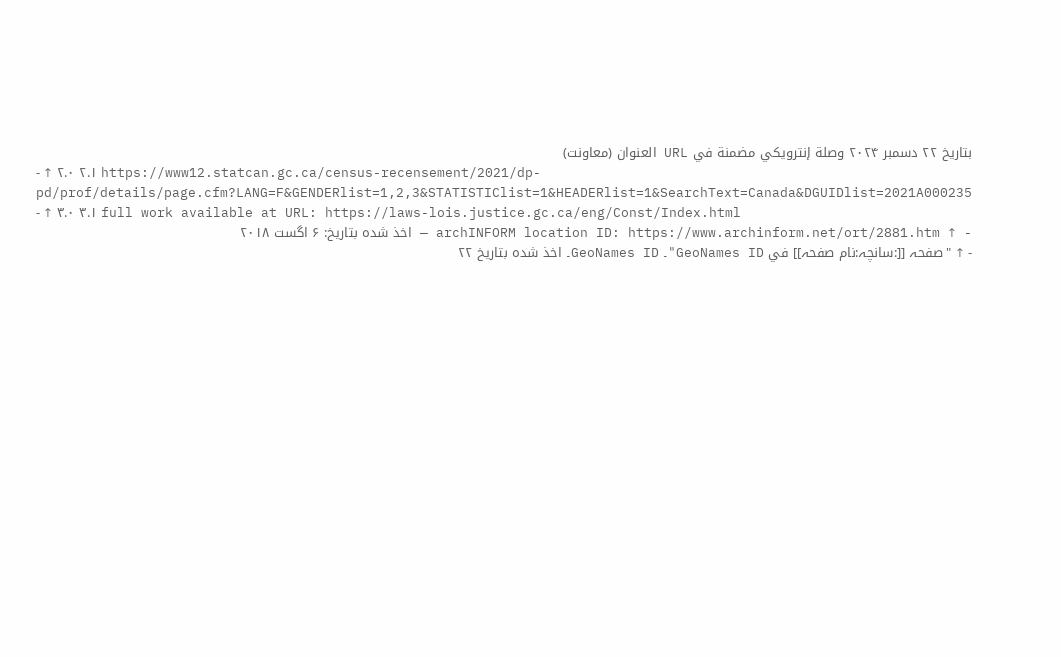بتاریخ ۲۲ دسمبر ۲۰۲۴ وصلة إنترويكي مضمنة في URL العنوان (معاونت)
- ↑ ۲.۰ ۲.۱ https://www12.statcan.gc.ca/census-recensement/2021/dp-pd/prof/details/page.cfm?LANG=F&GENDERlist=1,2,3&STATISTIClist=1&HEADERlist=1&SearchText=Canada&DGUIDlist=2021A000235
- ↑ ۳.۰ ۳.۱ full work available at URL: https://laws-lois.justice.gc.ca/eng/Const/Index.html
- ↑ archINFORM location ID: https://www.archinform.net/ort/2881.htm — اخذ شدہ بتاریخ: ۶ اگست ۲۰۱۸
- ↑ "صفحہ [[:سانچہ:نام صفحہ]] في GeoNames ID"۔ GeoNames ID۔ اخذ شدہ بتاریخ ۲۲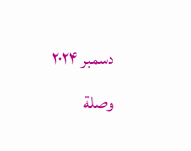دسمبر ۲۰۲۴ وصلة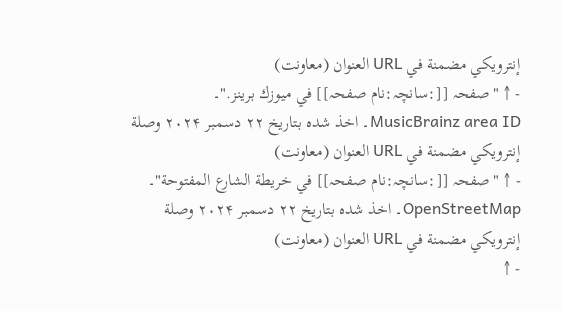إنترويكي مضمنة في URL العنوان (معاونت)
- ↑ "صفحہ [[:سانچہ:نام صفحہ]] في ميوزك برينز."۔ MusicBrainz area ID۔ اخذ شدہ بتاریخ ۲۲ دسمبر ۲۰۲۴ وصلة إنترويكي مضمنة في URL العنوان (معاونت)
- ↑ "صفحہ [[:سانچہ:نام صفحہ]] في خريطة الشارع المفتوحة"۔ OpenStreetMap۔ اخذ شدہ بتاریخ ۲۲ دسمبر ۲۰۲۴ وصلة إنترويكي مضمنة في URL العنوان (معاونت)
- ↑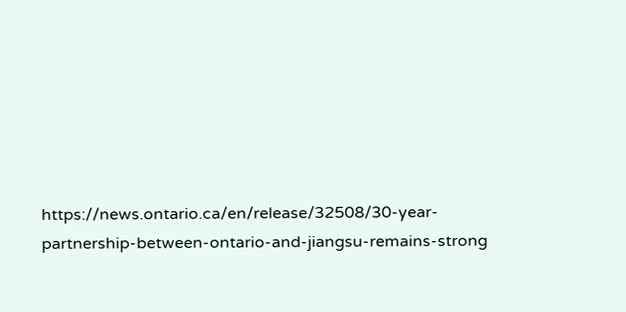https://news.ontario.ca/en/release/32508/30-year-partnership-between-ontario-and-jiangsu-remains-strong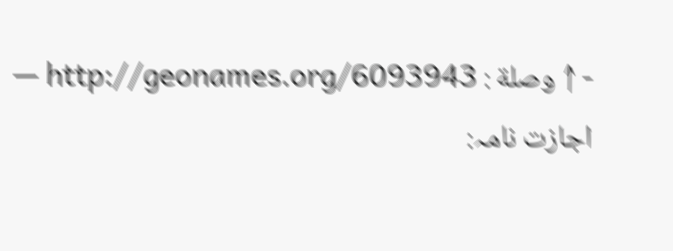- ↑ وصلة : http://geonames.org/6093943 — اجازت نامہ: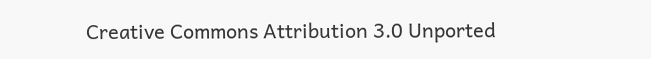Creative Commons Attribution 3.0 Unported